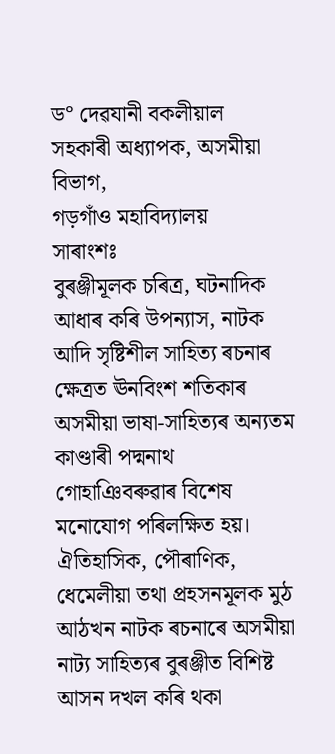ড° দেৱযানী বকলীয়াল
সহকাৰী অধ্যাপক, অসমীয়া বিভাগ,
গড়গাঁও মহাবিদ্যালয়
সাৰাংশঃ
বুৰঞ্জীমূলক চৰিত্ৰ, ঘটনাদিক আধাৰ কৰি উপন্যাস, নাটক আদি সৃষ্টিশীল সাহিত্য ৰচনাৰ ক্ষেত্ৰত ঊনবিংশ শতিকাৰ অসমীয়া ভাষা-সাহিত্যৰ অন্যতম কাণ্ডাৰী পদ্মনাথ গোহাঞিবৰুৱাৰ বিশেষ মনোযোগ পৰিলক্ষিত হয়। ঐতিহাসিক, পৌৰাণিক, ধেমেলীয়া তথা প্ৰহসনমূলক মুঠ আঠখন নাটক ৰচনাৰে অসমীয়া নাট্য সাহিত্যৰ বুৰঞ্জীত বিশিষ্ট আসন দখল কৰি থকা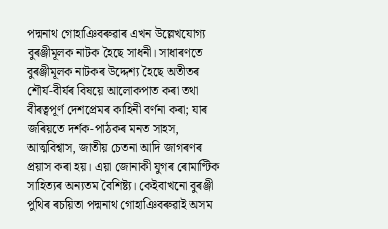পদ্মনাথ গোহাঞিবৰুৱাৰ এখন উল্লেখযোগ্য বুৰঞ্জীমূলক নাটক হৈছে সাধনী। সাধাৰণতে বুৰঞ্জীমূলক নাটকৰ উদ্দেশ্য হৈছে অতীতৰ শৌৰ্য-বীৰ্যৰ বিষয়ে আলোকপাত কৰা তথা বীৰত্বপূৰ্ণ দেশপ্ৰেমৰ কাহিনী বৰ্ণনা কৰা; যাৰ জৰিয়তে দৰ্শক-পাঠকৰ মনত সাহস, আত্মবিশ্বাস, জাতীয় চেতনা আদি জাগৰণৰ প্ৰয়াস কৰা হয়। এয়া জোনাকী যুগৰ ৰোমাণ্টিক সাহিত্যৰ অন্যতম বৈশিষ্ট্য। কেইবাখনো বুৰঞ্জী পুথিৰ ৰচয়িতা পদ্মনাথ গোহাঞিবৰুৱাই অসম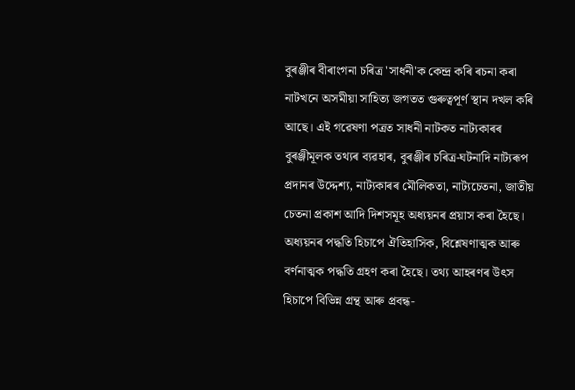বুৰঞ্জীৰ বীৰাংগনা চৰিত্ৰ 'সাধনী'ক কেন্দ্ৰ কৰি ৰচনা কৰা নাটখনে অসমীয়া সাহিত্য জগতত গুৰুত্বপূৰ্ণ স্থান দখল কৰি আছে। এই গৱেষণা পত্ৰত সাধনী নাটকত নাট্যকাৰৰ বুৰঞ্জীমূলক তথ্যৰ ব্যৱহাৰ, বুৰঞ্জীৰ চৰিত্ৰ-ঘটনাদি নাট্যৰূপ প্ৰদানৰ উদ্দেশ্য, নাট্যকাৰৰ মৌলিকতা, নাট্যচেতনা, জাতীয় চেতনা প্ৰকাশ আদি দিশসমূহ অধ্যয়নৰ প্ৰয়াস কৰা হৈছে। অধ্যয়নৰ পদ্ধতি হিচাপে ঐতিহাসিক, বিশ্লেষণাত্মক আৰু বৰ্ণনাত্মক পদ্ধতি গ্ৰহণ কৰা হৈছে। তথ্য আহৰণৰ উৎস হিচাপে বিভিন্ন গ্ৰন্থ আৰু প্ৰবন্ধ-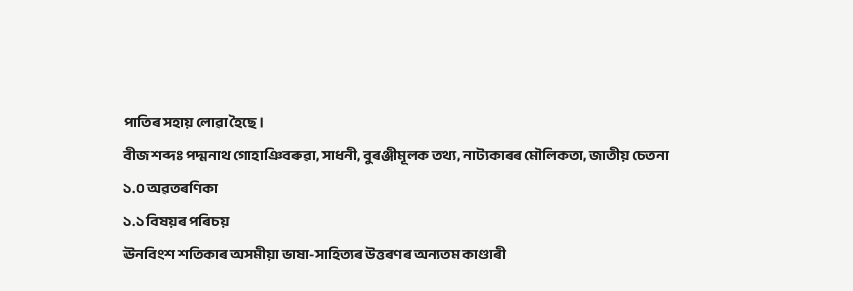পাতিৰ সহায় লোৱা হৈছে।
বীজ শব্দঃ পদ্মনাথ গোহাঞিবৰুৱা, সাধনী, বুৰঞ্জীমূলক তথ্য, নাট্যকাৰৰ মৌলিকতা, জাতীয় চেতনা
১.০ অৱতৰণিকা
১.১ বিষয়ৰ পৰিচয়
ঊনবিংশ শতিকাৰ অসমীয়া ভাষা-সাহিত্যৰ উত্তৰণৰ অন্যতম কাণ্ডাৰী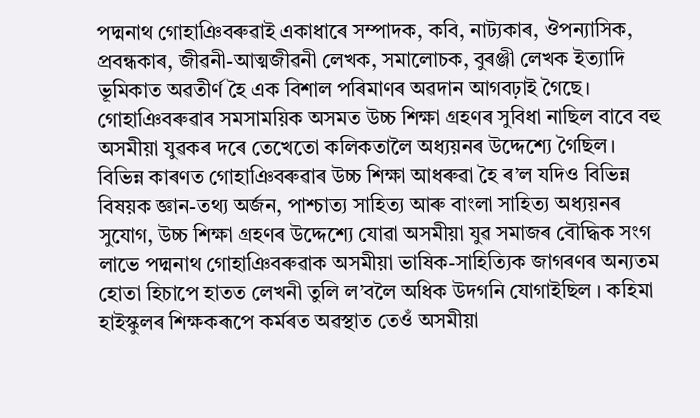পদ্মনাথ গোহাঞিবৰুৱাই একাধাৰে সম্পাদক, কবি, নাট্যকাৰ, ঔপন্যাসিক, প্ৰবন্ধকাৰ, জীৱনী-আত্মজীৱনী লেখক, সমালোচক, বুৰঞ্জী লেখক ইত্যাদি ভূমিকাত অৱতীৰ্ণ হৈ এক বিশাল পৰিমাণৰ অৱদান আগবঢ়াই গৈছে। গোহাঞিবৰুৱাৰ সমসাময়িক অসমত উচ্চ শিক্ষা গ্ৰহণৰ সুবিধা নাছিল বাবে বহু অসমীয়া যুৱকৰ দৰে তেখেতো কলিকতালৈ অধ্যয়নৰ উদ্দেশ্যে গৈছিল। বিভিন্ন কাৰণত গোহাঞিবৰুৱাৰ উচ্চ শিক্ষা আধৰুৱা হৈ ৰ’ল যদিও বিভিন্ন বিষয়ক জ্ঞান-তথ্য অৰ্জন, পাশ্চাত্য সাহিত্য আৰু বাংলা সাহিত্য অধ্যয়নৰ সুযোগ, উচ্চ শিক্ষা গ্ৰহণৰ উদ্দেশ্যে যোৱা অসমীয়া যুৱ সমাজৰ বৌদ্ধিক সংগ লাভে পদ্মনাথ গোহাঞিবৰুৱাক অসমীয়া ভাষিক-সাহিত্যিক জাগৰণৰ অন্যতম হোতা হিচাপে হাতত লেখনী তুলি ল’বলৈ অধিক উদগনি যোগাইছিল । কহিমা হাইস্কুলৰ শিক্ষকৰূপে কৰ্মৰত অৱস্থাত তেওঁ অসমীয়া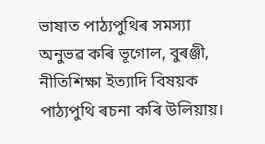ভাষাত পাঠ্যপুথিৰ সমস্যা অনুভৱ কৰি ভূগোল, বুৰঞ্জী, নীতিশিক্ষা ইত্যাদি বিষয়ক পাঠ্যপুথি ৰচনা কৰি উলিয়ায়।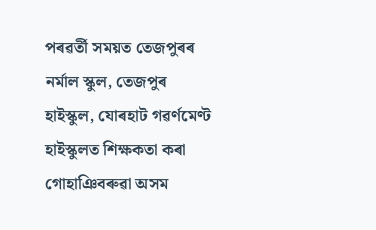পৰৱৰ্তী সময়ত তেজপুৰৰ নৰ্মাল স্কুল, তেজপুৰ হাইস্কুল, যোৰহাট গৱৰ্ণমেণ্ট হাইস্কুলত শিক্ষকতা কৰা গোহাঞিবৰুৱা অসম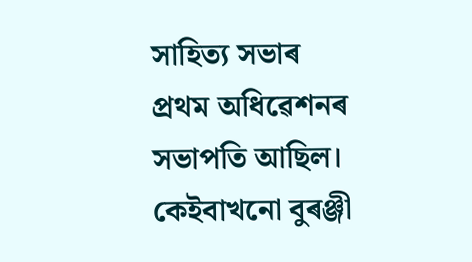সাহিত্য সভাৰ প্ৰথম অধিৱেশনৰ সভাপতি আছিল।
কেইবাখনো বুৰঞ্জী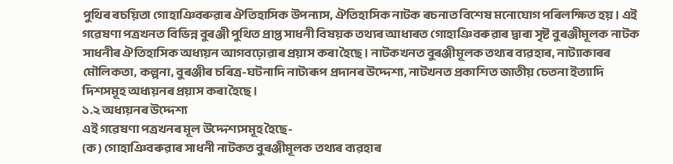পুথিৰ ৰচয়িতা গোহাঞিবৰুৱাৰ ঐতিহাসিক উপন্যাস, ঐতিহাসিক নাটক ৰচনাত বিশেষ মনোযোগ পৰিলক্ষিত হয়। এই গৱেষণা পত্ৰখনত বিভিন্ন বুৰঞ্জী পুথিত প্ৰাপ্ত সাধনী বিষয়ক তথ্যৰ আধাৰত গোহাঞিবৰুৱাৰ দ্বাৰা সৃষ্ট বুৰঞ্জীমূলক নাটক সাধনীৰ ঐতিহাসিক অধ্যয়ন আগবঢ়োৱাৰ প্ৰয়াস কৰা হৈছে। নাটকখনত বুৰঞ্জীমূলক তথ্যৰ ব্যৱহাৰ, নাট্যাকাৰৰ মৌলিকতা, কল্পনা, বুৰঞ্জীৰ চৰিত্ৰ-ঘটনাদি নাট্যৰূপ প্ৰদানৰ উদ্দেশ্য, নাটখনত প্ৰকাশিত জাতীয় চেতনা ইত্যাদি দিশসমূহ অধ্যয়নৰ প্ৰয়াস কৰা হৈছে।
১.২ অধ্যয়নৰ উদ্দেশ্য
এই গৱেষণা পত্ৰখনৰ মূল উদ্দেশ্যসমূহ হৈছে-
(ক) গোহাঞিবৰুৱাৰ সাধনী নাটকত বুৰঞ্জীমূলক তথ্যৰ ব্যৱহাৰ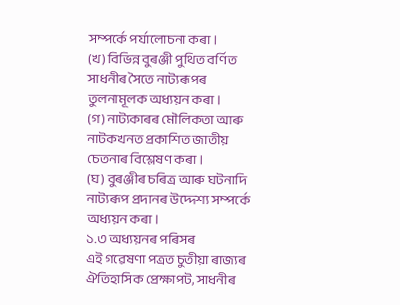সম্পৰ্কে পৰ্যালোচনা কৰা।
(খ) বিভিন্ন বুৰঞ্জী পুথিত বৰ্ণিত সাধনীৰ সৈতে নাট্যৰূপৰ তুলনামূলক অধ্যয়ন কৰা।
(গ) নাট্যকাৰৰ মৌলিকতা আৰু নাটকখনত প্ৰকাশিত জাতীয় চেতনাৰ বিশ্লেষণ কৰা।
(ঘ) বুৰঞ্জীৰ চৰিত্ৰ আৰু ঘটনাদি নাট্যৰূপ প্ৰদানৰ উদ্দেশ্য সম্পৰ্কে অধ্যয়ন কৰা।
১.৩ অধ্যয়নৰ পৰিসৰ
এই গৱেষণা পত্ৰত চুতীয়া ৰাজ্যৰ ঐতিহাসিক প্ৰেক্ষাপট, সাধনীৰ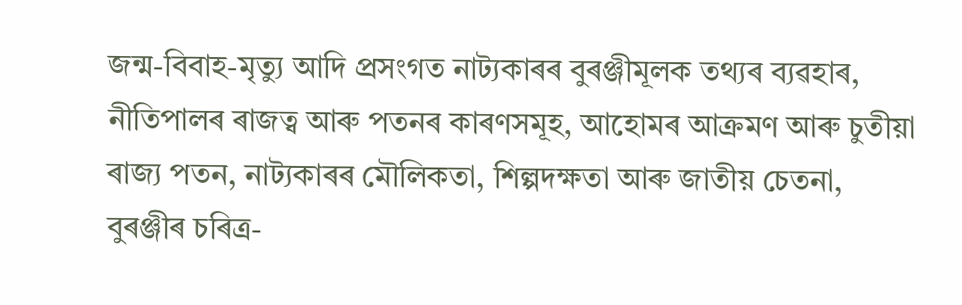জন্ম-বিবাহ-মৃত্যু আদি প্ৰসংগত নাট্যকাৰৰ বুৰঞ্জীমূলক তথ্যৰ ব্যৱহাৰ, নীতিপালৰ ৰাজত্ব আৰু পতনৰ কাৰণসমূহ, আহোমৰ আক্ৰমণ আৰু চুতীয়া ৰাজ্য পতন, নাট্যকাৰৰ মৌলিকতা, শিল্পদক্ষতা আৰু জাতীয় চেতনা, বুৰঞ্জীৰ চৰিত্ৰ-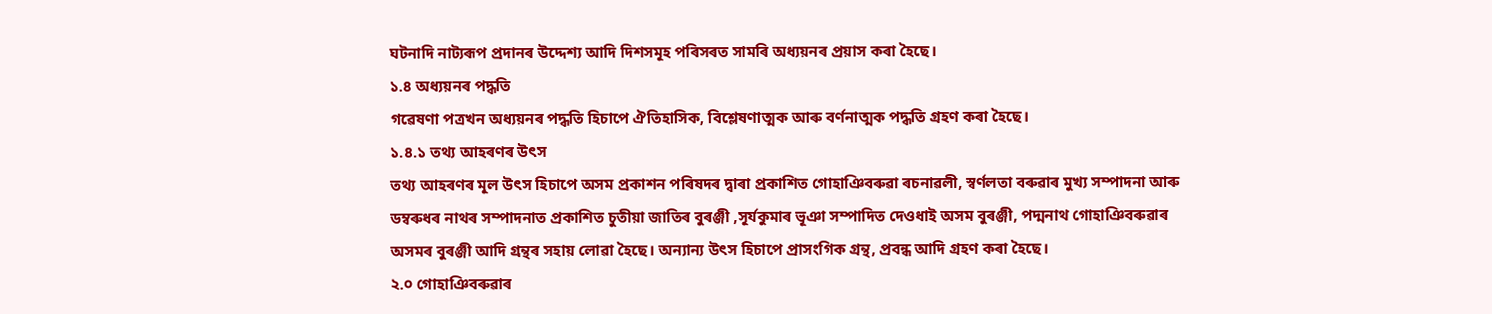ঘটনাদি নাট্যৰূপ প্ৰদানৰ উদ্দেশ্য আদি দিশসমূহ পৰিসৰত সামৰি অধ্যয়নৰ প্ৰয়াস কৰা হৈছে।
১.৪ অধ্যয়নৰ পদ্ধতি
গৱেষণা পত্ৰখন অধ্যয়নৰ পদ্ধতি হিচাপে ঐতিহাসিক, বিশ্লেষণাত্মক আৰু বৰ্ণনাত্মক পদ্ধতি গ্ৰহণ কৰা হৈছে।
১.৪.১ তথ্য আহৰণৰ উৎস
তথ্য আহৰণৰ মূল উৎস হিচাপে অসম প্ৰকাশন পৰিষদৰ দ্বাৰা প্ৰকাশিত গোহাঞিবৰুৱা ৰচনাৱলী, স্বৰ্ণলতা বৰুৱাৰ মুখ্য সম্পাদনা আৰু ডম্বৰুধৰ নাথৰ সম্পাদনাত প্ৰকাশিত চুতীয়া জাতিৰ বুৰঞ্জী ,সূৰ্যকুমাৰ ভূঞা সম্পাদিত দেওধাই অসম বুৰঞ্জী, পদ্মনাথ গোহাঞিবৰুৱাৰ অসমৰ বুৰঞ্জী আদি গ্ৰন্থৰ সহায় লোৱা হৈছে। অন্যান্য উৎস হিচাপে প্ৰাসংগিক গ্ৰন্থ, প্ৰবন্ধ আদি গ্ৰহণ কৰা হৈছে।
২.০ গোহাঞিবৰুৱাৰ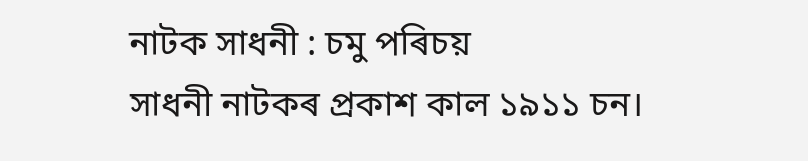নাটক সাধনী : চমু পৰিচয়
সাধনী নাটকৰ প্ৰকাশ কাল ১৯১১ চন।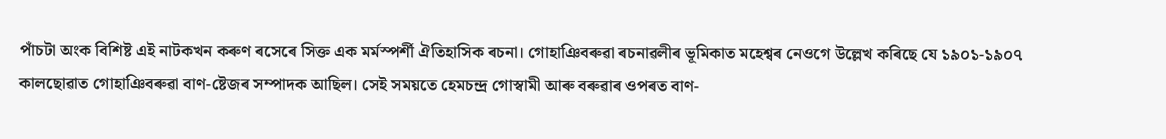পাঁচটা অংক বিশিষ্ট এই নাটকখন কৰুণ ৰসেৰে সিক্ত এক মৰ্মস্পৰ্শী ঐতিহাসিক ৰচনা। গোহাঞিবৰুৱা ৰচনাৱলীৰ ভূমিকাত মহেশ্বৰ নেওগে উল্লেখ কৰিছে যে ১৯০১-১৯০৭ কালছোৱাত গোহাঞিবৰুৱা বাণ-ষ্টেজৰ সম্পাদক আছিল। সেই সময়তে হেমচন্দ্ৰ গোস্বামী আৰু বৰুৱাৰ ওপৰত বাণ-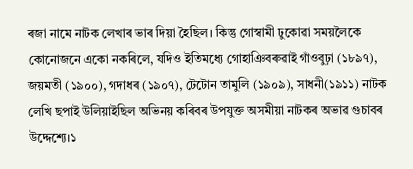ৰজা নামে নাটক লেখাৰ ভাৰ দিয়া হৈছিল। কিন্তু গোস্বামী ঢুকোৱা সময়লৈকে কোনোজনে একো নকৰিলে, যদিও ইতিমধ্যে গোহাঞিবৰুৱাই গাঁওবুঢ়া (১৮৯৭), জয়মতী (১৯০০), গদাধৰ (১৯০৭), টেটোন তামুলি (১৯০৯), সাধনী(১৯১১) নাটক লেখি ছপাই উলিয়াইছিল অভিনয় কৰিবৰ উপযুক্ত অসমীয়া নাটকৰ অভাৱ গুচাবৰ উদ্দেশ্যে।১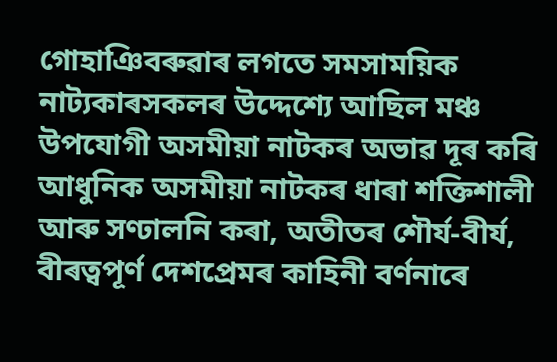গোহাঞিবৰুৱাৰ লগতে সমসাময়িক নাট্যকাৰসকলৰ উদ্দেশ্যে আছিল মঞ্চ উপযোগী অসমীয়া নাটকৰ অভাৱ দূৰ কৰি আধুনিক অসমীয়া নাটকৰ ধাৰা শক্তিশালী আৰু সণ্ঢালনি কৰা, অতীতৰ শৌৰ্য-বীৰ্য, বীৰত্বপূৰ্ণ দেশপ্ৰেমৰ কাহিনী বৰ্ণনাৰে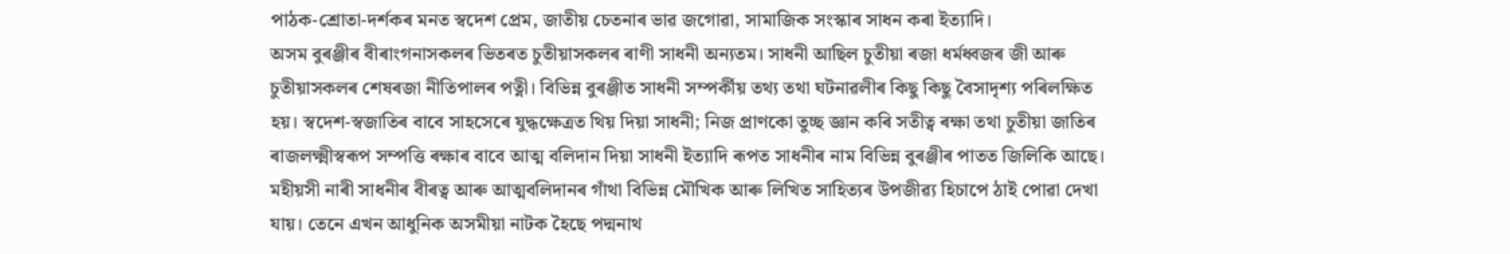পাঠক-শ্ৰোতা-দৰ্শকৰ মনত স্বদেশ প্ৰেম, জাতীয় চেতনাৰ ভাৱ জগোৱা, সামাজিক সংস্কাৰ সাধন কৰা ইত্যাদি।
অসম বুৰঞ্জীৰ বীৰাংগনাসকলৰ ভিতৰত চুতীয়াসকলৰ ৰাণী সাধনী অন্যতম। সাধনী আছিল চুতীয়া ৰজা ধৰ্মধ্বজৰ জী আৰু চুতীয়াসকলৰ শেষৰজা নীতিপালৰ পত্নী। বিভিন্ন বুৰঞ্জীত সাধনী সম্পৰ্কীয় তথ্য তথা ঘটনাৱলীৰ কিছু কিছু বৈসাদৃশ্য পৰিলক্ষিত হয়। স্বদেশ-স্বজাতিৰ বাবে সাহসেৰে যুদ্ধক্ষেত্ৰত থিয় দিয়া সাধনী; নিজ প্ৰাণকো তুচ্ছ জ্ঞান কৰি সতীত্ব ৰক্ষা তথা চুতীয়া জাতিৰ ৰাজলক্ষ্মীস্বৰূপ সম্পত্তি ৰক্ষাৰ বাবে আত্ম বলিদান দিয়া সাধনী ইত্যাদি ৰূপত সাধনীৰ নাম বিভিন্ন বুৰঞ্জীৰ পাতত জিলিকি আছে।
মহীয়সী নাৰী সাধনীৰ বীৰত্ব আৰু আত্মবলিদানৰ গাঁথা বিভিন্ন মৌখিক আৰু লিখিত সাহিত্যৰ উপজীৱ্য হিচাপে ঠাই পোৱা দেখা যায়। তেনে এখন আধুনিক অসমীয়া নাটক হৈছে পদ্মনাথ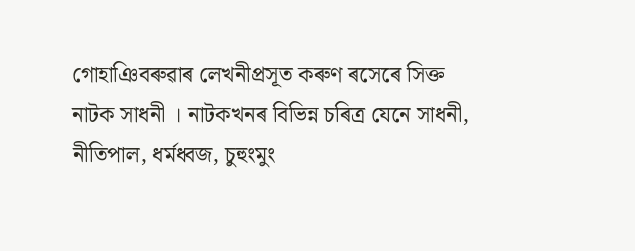গোহাঞিবৰুৱাৰ লেখনীপ্ৰসূত কৰুণ ৰসেৰে সিক্ত নাটক সাধনী । নাটকখনৰ বিভিন্ন চৰিত্ৰ যেনে সাধনী, নীতিপাল, ধৰ্মধ্বজ, চুহুংমুং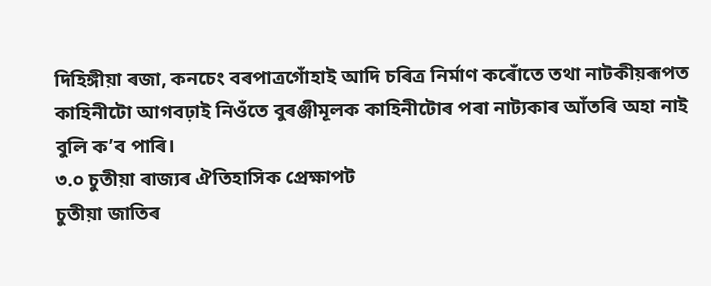দিহিঙ্গীয়া ৰজা, কনচেং বৰপাত্ৰগোঁহাই আদি চৰিত্ৰ নিৰ্মাণ কৰোঁতে তথা নাটকীয়ৰূপত কাহিনীটো আগবঢ়াই নিওঁতে বুৰঞ্জীমূলক কাহিনীটোৰ পৰা নাট্যকাৰ আঁতৰি অহা নাই বুলি ক’ব পাৰি।
৩.০ চুতীয়া ৰাজ্যৰ ঐতিহাসিক প্ৰেক্ষাপট
চুতীয়া জাতিৰ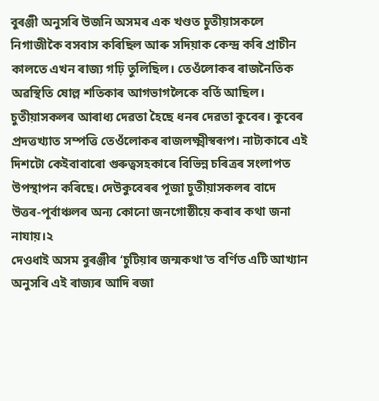বুৰঞ্জী অনুসৰি উজনি অসমৰ এক খণ্ডত চুতীয়াসকলে নিগাজীকৈ বসবাস কৰিছিল আৰু সদিয়াক কেন্দ্ৰ কৰি প্ৰাচীন কালতে এখন ৰাজ্য গঢ়ি তুলিছিল। তেওঁলোকৰ ৰাজনৈতিক অৱস্থিতি ষোল্ল শতিকাৰ আগভাগলৈকে বৰ্তি আছিল।
চুতীয়াসকলৰ আৰাধ্য দেৱতা হৈছে ধনৰ দেৱতা কুবেৰ। কুবেৰ প্ৰদত্তখ্যাত সম্পত্তি তেওঁলোকৰ ৰাজলক্ষ্মীস্বৰূপ। নাট্যকাৰে এই দিশটো কেইবাবাৰো গুৰুত্বসহকাৰে বিভিন্ন চৰিত্ৰৰ সংলাপত উপস্থাপন কৰিছে। দেউকুবেৰৰ পূজা চুতীয়াসকলৰ বাদে উত্তৰ-পূৰ্বাঞ্চলৰ অন্য কোনো জনগোষ্ঠীয়ে কৰাৰ কথা জনা নাযায়।২
দেওধাই অসম বুৰঞ্জীৰ ‘চুটিয়াৰ জন্মকথা’ত বৰ্ণিত এটি আখ্যান অনুসৰি এই ৰাজ্যৰ আদি ৰজা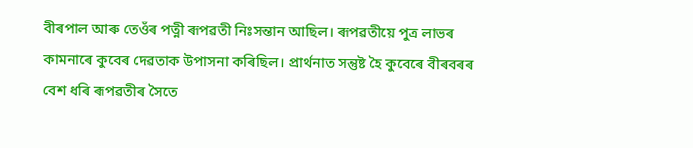বীৰপাল আৰু তেওঁৰ পত্নী ৰূপৱতী নিঃসন্তান আছিল। ৰূপৱতীয়ে পুত্ৰ লাভৰ কামনাৰে কুবেৰ দেৱতাক উপাসনা কৰিছিল। প্ৰাৰ্থনাত সন্তুষ্ট হৈ কুবেৰে বীৰবৰৰ বেশ ধৰি ৰূপৱতীৰ সৈতে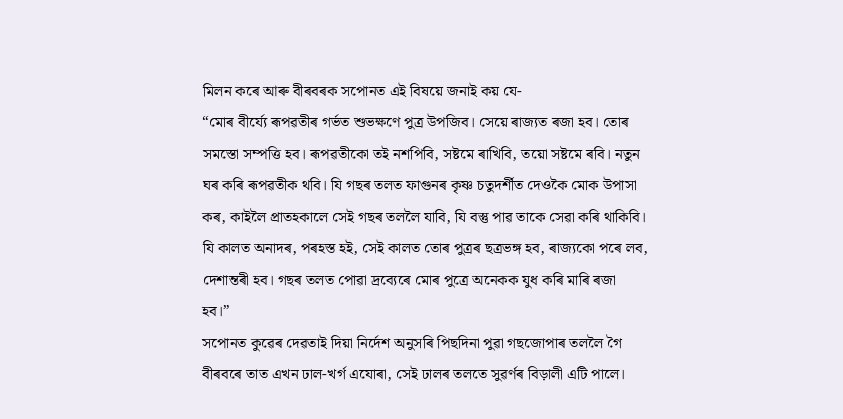মিলন কৰে আৰু বীৰবৰক সপোনত এই বিষয়ে জনাই কয় যে-
“মোৰ বীৰ্য্যে ৰূপৱতীৰ গৰ্ভত শুভক্ষণে পুত্ৰ উপজিব। সেয়ে ৰাজ্যত ৰজা হব। তোৰ সমস্তো সম্পত্তি হব। ৰূপৱতীকো তই নশপিবি, সষ্টমে ৰাখিবি, তয়ো সষ্টমে ৰবি। নতুন ঘৰ কৰি ৰূপৱতীক থবি। যি গছৰ তলত ফাগুনৰ কৃষ্ণ চতুদৰ্শীত দেওকৈ মোক উপাসা কৰ, কাইলৈ প্ৰাতহকালে সেই গছৰ তললৈ যাবি, যি বস্তু পাৱ তাকে সেৱা কৰি থাকিবি। যি কালত অনাদৰ, পৰহস্ত হই, সেই কালত তোৰ পুত্ৰৰ ছত্ৰভঙ্গ হব, ৰাজ্যকো পৰে লব, দেশান্তৰী হব। গছৰ তলত পোৱা দ্ৰব্যেৰে মোৰ পুত্ৰে অনেকক যুধ কৰি মাৰি ৰজা হব।”
সপোনত কুৱেৰ দেৱতাই দিয়া নিৰ্দেশ অনুসৰি পিছদিনা পুৱা গছজোপাৰ তললৈ গৈ বীৰবৰে তাত এখন ঢাল-খৰ্গ এযোৰা, সেই ঢালৰ তলতে সুৱৰ্ণৰ বিড়ালী এটি পালে।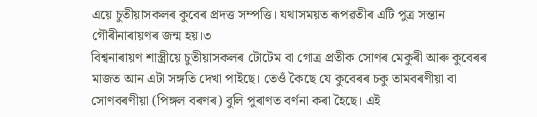এয়ে চুতীয়াসকলৰ কুবেৰ প্ৰদত্ত সম্পত্তি। যথাসময়ত ৰূপৱতীৰ এটি পুত্ৰ সন্তান গৌৰীনাৰায়ণৰ জন্ম হয়।৩
বিশ্বনাৰায়ণ শাস্ত্ৰীয়ে চুতীয়াসকলৰ টোটেম বা গোত্ৰ প্ৰতীক সোণৰ মেকুৰী আৰু কুবেৰৰ মাজত আন এটা সঙ্গতি দেখা পাইছে। তেওঁ কৈছে যে কুবেৰৰ চকু তামবৰণীয়া বা সোণবৰণীয়া (পিঙ্গল বৰণৰ) বুলি পুৰাণত বৰ্ণনা কৰা হৈছে। এই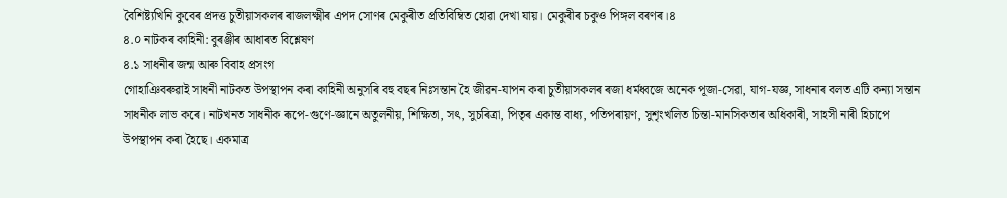বৈশিষ্ট্যখিনি কুবেৰ প্ৰদত্ত চুতীয়াসকলৰ ৰাজলক্ষ্মীৰ এপদ সোণৰ মেকুৰীত প্ৰতিবিম্বিত হোৱা দেখা যায়। মেকুৰীৰ চকুও পিঙ্গল বৰণৰ।৪
৪.০ নাটকৰ কাহিনী: বুৰঞ্জীৰ আধাৰত বিশ্লেষণ
৪.১ সাধনীৰ জন্ম আৰু বিবাহ প্ৰসংগ
গোহাঞিবৰুৱাই সাধনী নাটকত উপস্থাপন কৰা কাহিনী অনুসৰি বহু বছৰ নিঃসন্তান হৈ জীৱন-যাপন কৰা চুতীয়াসকলৰ ৰজা ধৰ্মধ্বজে অনেক পূজা-সেৱা, যাগ-যজ্ঞ, সাধনাৰ বলত এটি কন্যা সন্তান সাধনীক লাভ কৰে। নাটখনত সাধনীক ৰূপে-গুণে-জ্ঞানে অতুলনীয়, শিক্ষিতা, সৎ, সুচৰিত্ৰা, পিতৃৰ একান্ত বাধ্য, পতিপৰায়ণ, সুশৃংখলিত চিন্তা-মানসিকতাৰ অধিকাৰী, সাহসী নাৰী হিচাপে উপস্থাপন কৰা হৈছে। একমাত্ৰ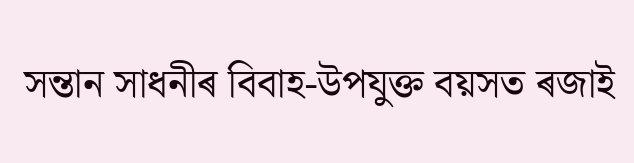সন্তান সাধনীৰ বিবাহ-উপযুক্ত বয়সত ৰজাই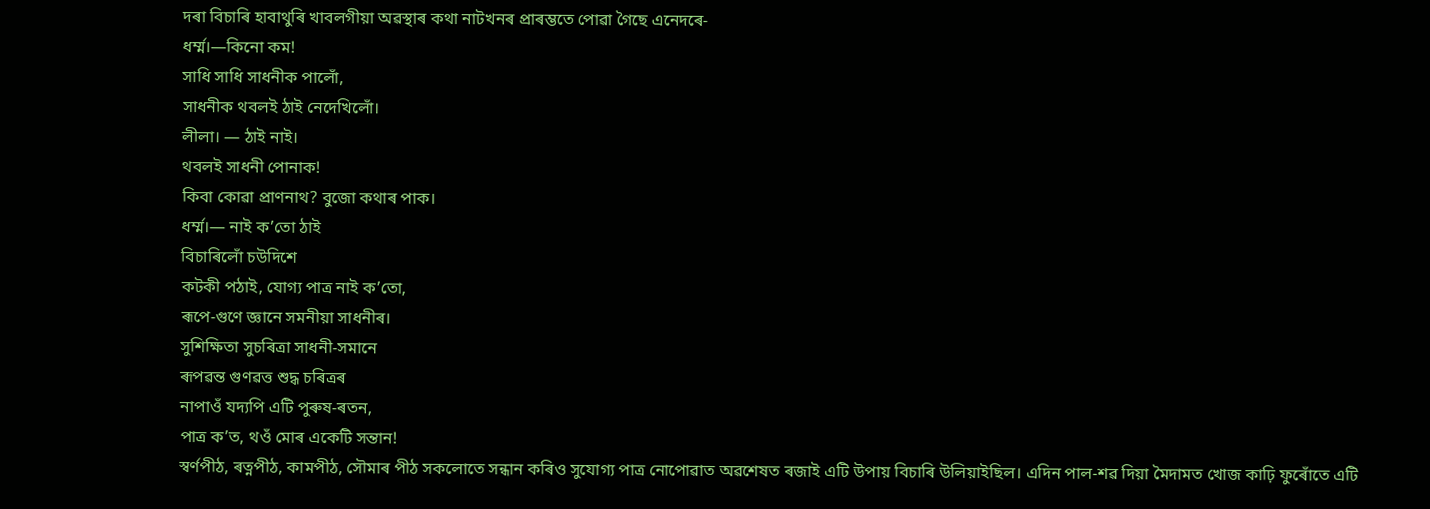দৰা বিচাৰি হাবাথুৰি খাবলগীয়া অৱস্থাৰ কথা নাটখনৰ প্ৰাৰম্ভতে পোৱা গৈছে এনেদৰে-
ধৰ্ম্ম।—কিনো কম!
সাধি সাধি সাধনীক পালোঁ,
সাধনীক থবলই ঠাই নেদেখিলোঁ।
লীলা। — ঠাই নাই।
থবলই সাধনী পোনাক!
কিবা কোৱা প্ৰাণনাথ? বুজো কথাৰ পাক।
ধৰ্ম্ম।— নাই ক’তো ঠাই
বিচাৰিলোঁ চউদিশে
কটকী পঠাই, যোগ্য পাত্ৰ নাই ক’তো,
ৰূপে-গুণে জ্ঞানে সমনীয়া সাধনীৰ।
সুশিক্ষিতা সুচৰিত্ৰা সাধনী-সমানে
ৰূপৱন্ত গুণৱত্ত শুদ্ধ চৰিত্ৰৰ
নাপাওঁ যদ্যপি এটি পুৰুষ-ৰতন,
পাত্ৰ ক’ত, থওঁ মোৰ একেটি সন্তান!
স্বৰ্ণপীঠ, ৰত্নপীঠ, কামপীঠ, সৌমাৰ পীঠ সকলোতে সন্ধান কৰিও সুযোগ্য পাত্ৰ নোপোৱাত অৱশেষত ৰজাই এটি উপায় বিচাৰি উলিয়াইছিল। এদিন পাল-শৱ দিয়া মৈদামত খোজ কাঢ়ি ফুৰোঁতে এটি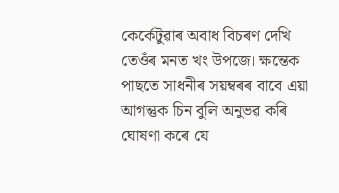কেৰ্কেটুৱাৰ অবাধ বিচৰণ দেখি তেওঁৰ মনত খং উপজে। ক্ষন্তেক পাছতে সাধনীৰ সয়ম্বৰৰ বাবে এয়া আগন্তুক চিন বুলি অনুভৱ কৰি ঘোষণা কৰে যে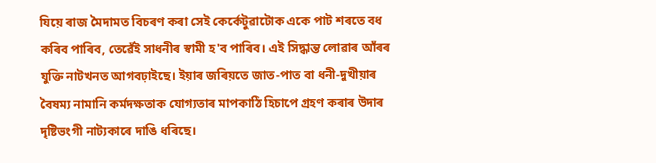যিয়ে ৰাজ মৈদামত বিচৰণ কৰা সেই কেৰ্কেটুৱাটোক একে পাট শৰতে বধ কৰিব পাৰিব, তেৱেঁই সাধনীৰ স্বামী হ'ব পাৰিব। এই সিদ্ধান্ত লোৱাৰ আঁৰৰ যুক্তি নাটখনত আগবঢ়াইছে। ইয়াৰ জৰিয়তে জাত-পাত বা ধনী-দুখীয়াৰ বৈষম্য নামানি কৰ্মদক্ষতাক যোগ্যতাৰ মাপকাঠি হিচাপে গ্ৰহণ কৰাৰ উদাৰ দৃষ্টিভংগী নাট্যকাৰে দাঙি ধৰিছে।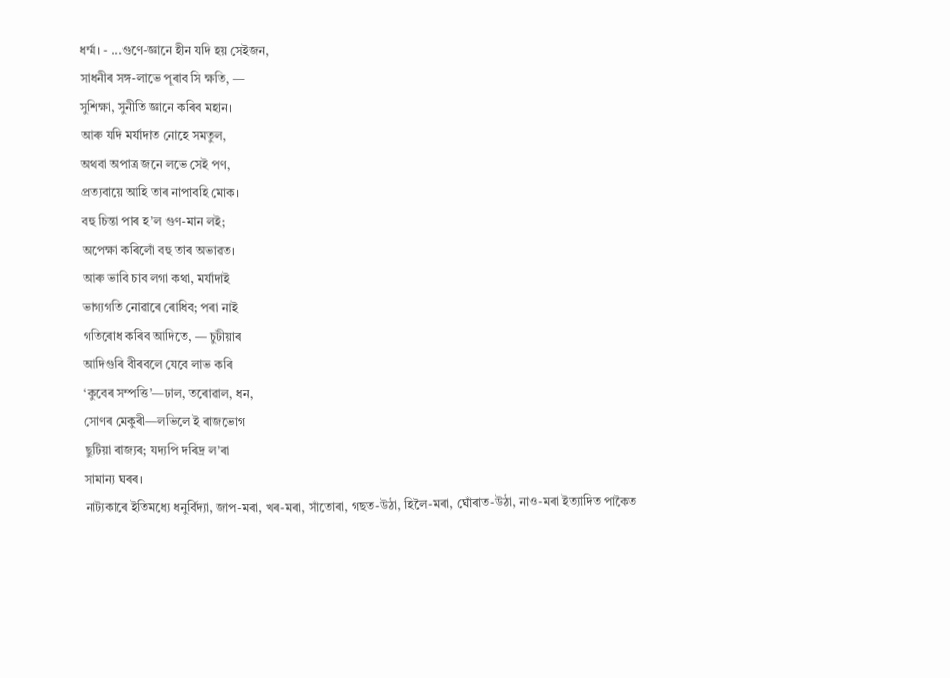ধৰ্ম্ম। - ...গুণে-জ্ঞানে হীন যদি হয় সেইজন,
সাধনীৰ সঙ্গ-লাভে পূৰাব সি ক্ষতি, —
সুশিক্ষা, সুনীতি জ্ঞানে কৰিব মহান।
আৰু যদি মৰ্যাদাত নোহে সমতুল,
অথবা অপাত্ৰ জনে লভে সেই পণ,
প্ৰত্যবায়ে আহি তাৰ নাপাবহি মোক।
বহু চিন্তা পাৰ হ’ল গুণ-মান লই;
অপেক্ষা কৰিলোঁ বহু তাৰ অভাৱত।
আৰু ভাবি চাব লগা কথা, মৰ্যাদাই
ভাগ্যগতি নোৱাৰে ৰোধিব; পৰা নাই
গতিৰোধ কৰিব আদিতে, — চুটীয়াৰ
আদিগুৰি বীৰবলে যেবে লাভ কৰি
‘কুবেৰ সম্পত্তি’—ঢাল, তৰোৱাল, ধন,
সোণৰ মেকুৰী—লভিলে ই ৰাজভোগ
ছুটিয়া ৰাজ্যৰ; যদ্যপি দৰিদ্ৰ ল’ৰা
সামান্য ঘৰৰ।
নাট্যকাৰে ইতিমধ্যে ধনুৰ্বিদ্যা, জাপ-মৰা, খৰ-মৰা, সাঁতোৰা, গছত-উঠা, হিলৈ-মৰা, ঘোঁৰাত-উঠা, নাও-মৰা ইত্যাদিত পাকৈত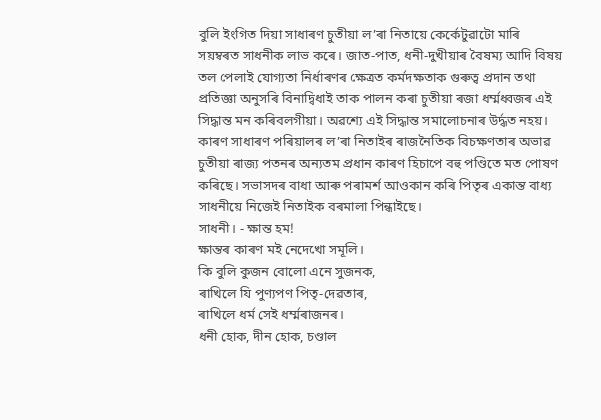বুলি ইংগিত দিয়া সাধাৰণ চুতীয়া ল’ৰা নিতায়ে কেৰ্কেটুৱাটো মাৰি সয়ম্বৰত সাধনীক লাভ কৰে। জাত-পাত, ধনী-দুখীয়াৰ বৈষম্য আদি বিষয় তল পেলাই যোগ্যতা নিৰ্ধাৰণৰ ক্ষেত্ৰত কৰ্মদক্ষতাক গুৰুত্ব প্ৰদান তথা প্ৰতিজ্ঞা অনুসৰি বিনাদ্বিধাই তাক পালন কৰা চুতীয়া ৰজা ধৰ্ম্মধ্বজৰ এই সিদ্ধান্ত মন কৰিবলগীয়া। অৱশ্যে এই সিদ্ধান্ত সমালোচনাৰ উৰ্দ্ধত নহয়। কাৰণ সাধাৰণ পৰিয়ালৰ ল’ৰা নিতাইৰ ৰাজনৈতিক বিচক্ষণতাৰ অভাৱ চুতীয়া ৰাজ্য পতনৰ অন্যতম প্ৰধান কাৰণ হিচাপে বহু পণ্ডিতে মত পোষণ কৰিছে। সভাসদৰ বাধা আৰু পৰামৰ্শ আওকান কৰি পিতৃৰ একান্ত বাধ্য সাধনীয়ে নিজেই নিতাইক বৰমালা পিন্ধাইছে।
সাধনী। - ক্ষান্ত হম!
ক্ষান্তৰ কাৰণ মই নেদেখো সমূলি।
কি বুলি কুজন বোলো এনে সুজনক,
ৰাখিলে যি পুণ্যপণ পিতৃ-দেৱতাৰ,
ৰাখিলে ধৰ্ম সেই ধৰ্ম্মৰাজনৰ।
ধনী হোক, দীন হোক, চণ্ডাল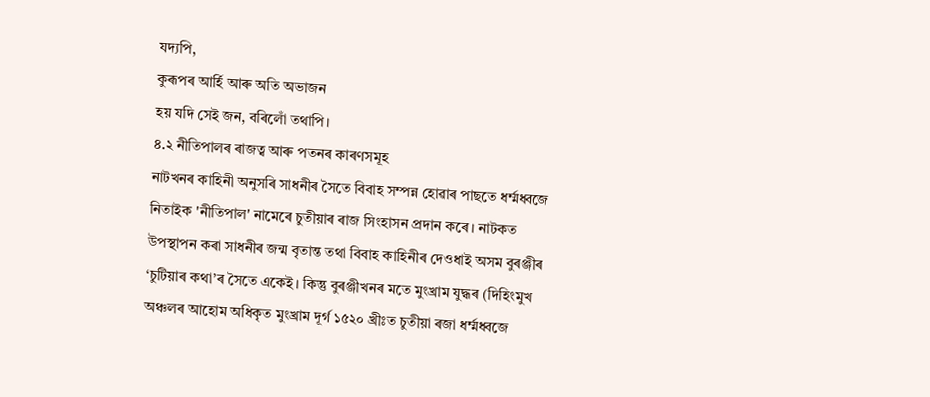যদ্যপি,
কুৰূপৰ আৰ্হি আৰু অতি অভাজন
হয় যদি সেই জন, বৰিলোঁ তথাপি।
৪.২ নীতিপালৰ ৰাজত্ব আৰু পতনৰ কাৰণসমূহ
নাটখনৰ কাহিনী অনুসৰি সাধনীৰ সৈতে বিবাহ সম্পন্ন হোৱাৰ পাছতে ধৰ্ম্মধ্বজে নিতাইক 'নীতিপাল' নামেৰে চুতীয়াৰ ৰাজ সিংহাসন প্ৰদান কৰে। নাটকত উপস্থাপন কৰা সাধনীৰ জন্ম বৃতান্ত তথা বিবাহ কাহিনীৰ দেওধাই অসম বুৰঞ্জীৰ ‘চুটিয়াৰ কথা’ৰ সৈতে একেই। কিন্তু বুৰঞ্জীখনৰ মতে মুংখ্ৰাম যুদ্ধৰ (দিহিংমুখ অঞ্চলৰ আহোম অধিকৃত মুংখ্ৰাম দূৰ্গ ১৫২০ খ্ৰীঃত চুতীয়া ৰজা ধৰ্ম্মধ্বজে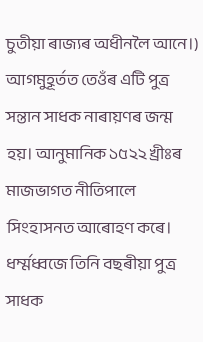চুতীয়া ৰাজ্যৰ অধীনলৈ আনে।) আগমুহূৰ্তত তেওঁৰ এটি পুত্ৰ সন্তান সাধক নাৰায়ণৰ জন্ম হয়। আনুমানিক ১৫২২ খ্ৰীঃৰ মাজভাগত নীতিপালে সিংহাসনত আৰোহণ কৰে। ধৰ্ম্মধ্বজে তিনি বছৰীয়া পুত্ৰ সাধক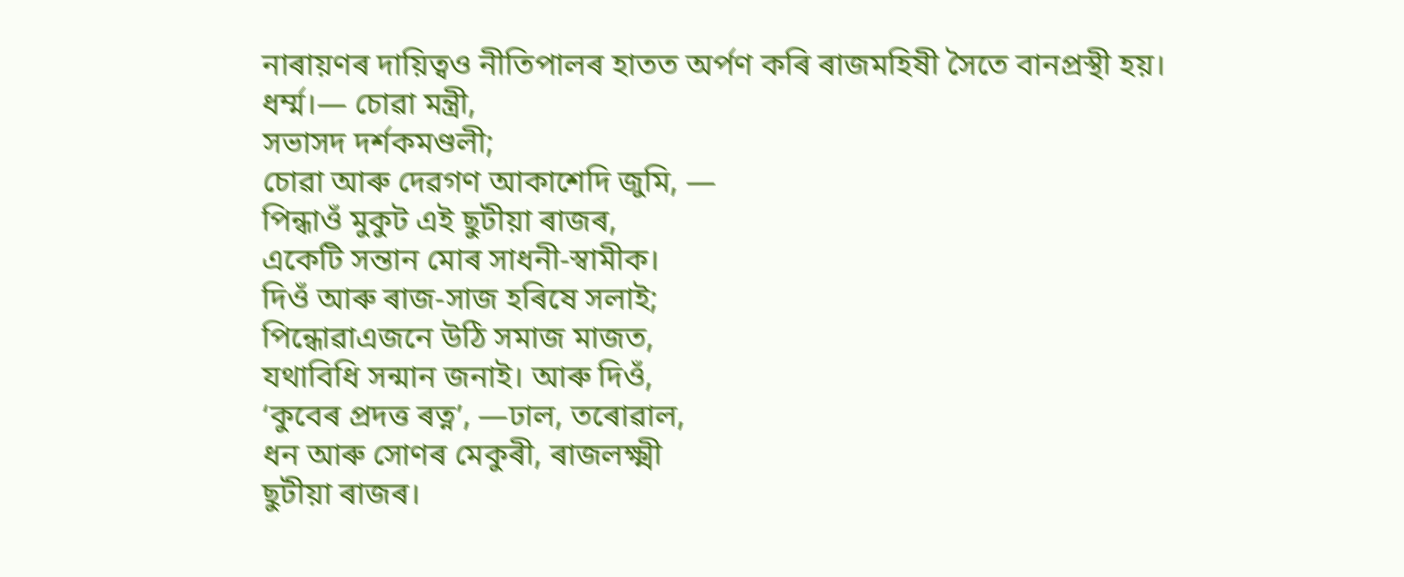নাৰায়ণৰ দায়িত্বও নীতিপালৰ হাতত অৰ্পণ কৰি ৰাজমহিষী সৈতে বানপ্ৰস্থী হয়।
ধৰ্ম্ম।— চোৱা মন্ত্ৰী,
সভাসদ দৰ্শকমণ্ডলী;
চোৱা আৰু দেৱগণ আকাশেদি জুমি, —
পিন্ধাওঁ মুকুট এই ছুটীয়া ৰাজৰ,
একেটি সন্তান মোৰ সাধনী-স্বামীক।
দিওঁ আৰু ৰাজ-সাজ হৰিষে সলাই;
পিন্ধোৱাএজনে উঠি সমাজ মাজত,
যথাবিধি সন্মান জনাই। আৰু দিওঁ,
‘কুবেৰ প্ৰদত্ত ৰত্ন’, —ঢাল, তৰোৱাল,
ধন আৰু সোণৰ মেকুৰী, ৰাজলক্ষ্মী
ছুটীয়া ৰাজৰ।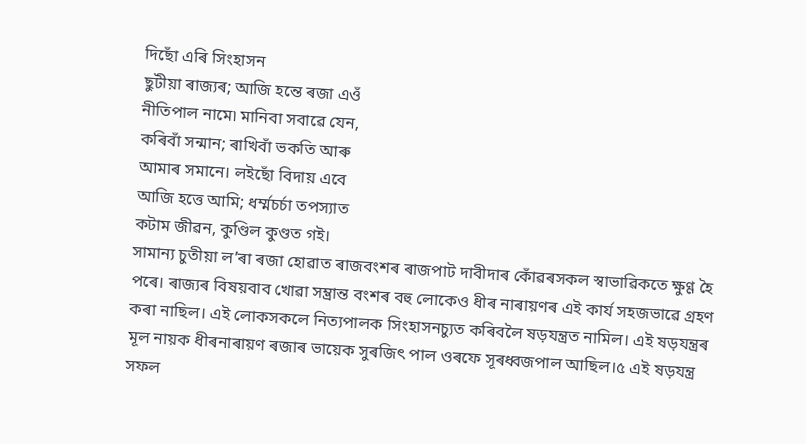দিছোঁ এৰি সিংহাসন
ছুটীয়া ৰাজ্যৰ; আজি হন্তে ৰজা এওঁ
নীতিপাল নামে৷ মানিবা সবাৱে যেন,
কৰিবাঁ সন্মান; ৰাখিবাঁ ভকতি আৰু
আমাৰ সমানে। লইছোঁ বিদায় এবে
আজি হত্তে আমি; ধৰ্ম্মচৰ্চা তপস্যাত
কটাম জীৱন, কুণ্ডিল কুণ্ডত গই।
সামান্য চুতীয়া ল’ৰা ৰজা হোৱাত ৰাজবংশৰ ৰাজপাট দাবীদাৰ কোঁৱৰসকল স্বাভাৱিকতে ক্ষুণ্ণ হৈ পৰে। ৰাজ্যৰ বিষয়বাব খোৱা সম্ভ্ৰান্ত বংশৰ বহু লোকেও ধীৰ নাৰায়ণৰ এই কাৰ্য সহজভাৱে গ্ৰহণ কৰা নাছিল। এই লোকসকলে নিত্যপালক সিংহাসনচ্যুত কৰিবলৈ ষড়যন্ত্ৰত নামিল। এই ষড়যন্ত্ৰৰ মূল নায়ক ধীৰনাৰায়ণ ৰজাৰ ভায়েক সুৰজিৎ পাল ওৰফে সূৰধ্বজপাল আছিল।৫ এই ষড়যন্ত্ৰ সফল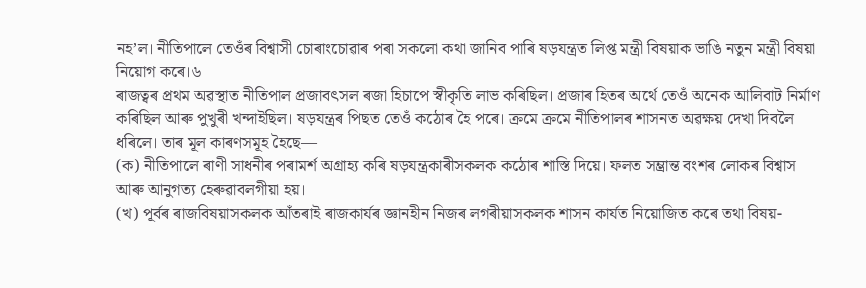নহ’ল। নীতিপালে তেওঁৰ বিশ্বাসী চোৰাংচোৱাৰ পৰা সকলো কথা জানিব পাৰি ষড়যন্ত্ৰত লিপ্ত মন্ত্ৰী বিষয়াক ভাঙি নতুন মন্ত্ৰী বিষয়া নিয়োগ কৰে।৬
ৰাজত্বৰ প্ৰথম অৱস্থাত নীতিপাল প্ৰজাবৎসল ৰজা হিচাপে স্বীকৃতি লাভ কৰিছিল। প্ৰজাৰ হিতৰ অৰ্থে তেওঁ অনেক আলিবাট নিৰ্মাণ কৰিছিল আৰু পুখুৰী খন্দাইছিল। ষড়যন্ত্ৰৰ পিছত তেওঁ কঠোৰ হৈ পৰে। ক্ৰমে ক্ৰমে নীতিপালৰ শাসনত অৱক্ষয় দেখা দিবলৈ ধৰিলে। তাৰ মূল কাৰণসমূহ হৈছে—
(ক) নীতিপালে ৰাণী সাধনীৰ পৰামৰ্শ অগ্ৰাহ্য কৰি ষড়যন্ত্ৰকাৰীসকলক কঠোৰ শাস্তি দিয়ে। ফলত সম্ভ্ৰান্ত বংশৰ লোকৰ বিশ্বাস আৰু আনুগত্য হেৰুৱাবলগীয়া হয়।
(খ) পূৰ্বৰ ৰাজবিষয়াসকলক আঁতৰাই ৰাজকাৰ্যৰ জ্ঞানহীন নিজৰ লগৰীয়াসকলক শাসন কাৰ্যত নিয়োজিত কৰে তথা বিষয়-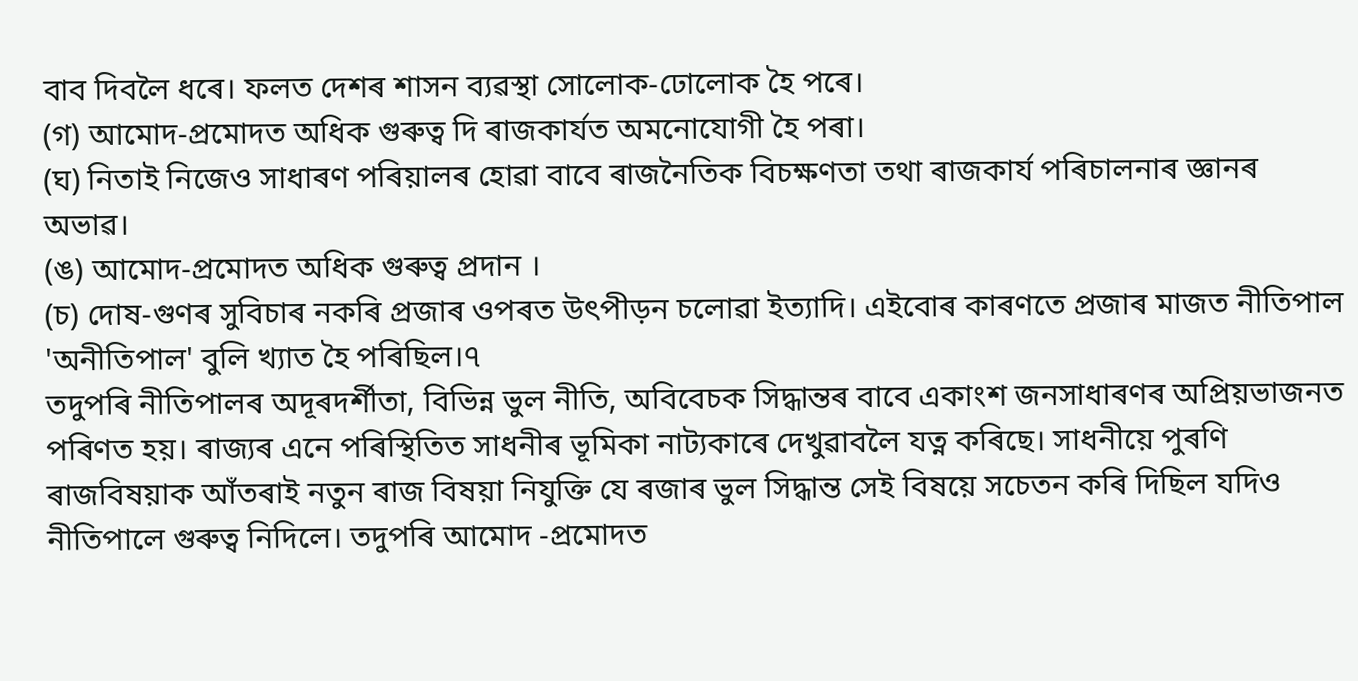বাব দিবলৈ ধৰে। ফলত দেশৰ শাসন ব্যৱস্থা সোলোক-ঢোলোক হৈ পৰে।
(গ) আমোদ-প্ৰমোদত অধিক গুৰুত্ব দি ৰাজকাৰ্যত অমনোযোগী হৈ পৰা।
(ঘ) নিতাই নিজেও সাধাৰণ পৰিয়ালৰ হোৱা বাবে ৰাজনৈতিক বিচক্ষণতা তথা ৰাজকাৰ্য পৰিচালনাৰ জ্ঞানৰ অভাৱ।
(ঙ) আমোদ-প্ৰমোদত অধিক গুৰুত্ব প্ৰদান ।
(চ) দোষ-গুণৰ সুবিচাৰ নকৰি প্ৰজাৰ ওপৰত উৎপীড়ন চলোৱা ইত্যাদি। এইবোৰ কাৰণতে প্ৰজাৰ মাজত নীতিপাল 'অনীতিপাল' বুলি খ্যাত হৈ পৰিছিল।৭
তদুপৰি নীতিপালৰ অদূৰদৰ্শীতা, বিভিন্ন ভুল নীতি, অবিবেচক সিদ্ধান্তৰ বাবে একাংশ জনসাধাৰণৰ অপ্ৰিয়ভাজনত পৰিণত হয়। ৰাজ্যৰ এনে পৰিস্থিতিত সাধনীৰ ভূমিকা নাট্যকাৰে দেখুৱাবলৈ যত্ন কৰিছে। সাধনীয়ে পুৰণি ৰাজবিষয়াক আঁতৰাই নতুন ৰাজ বিষয়া নিযুক্তি যে ৰজাৰ ভুল সিদ্ধান্ত সেই বিষয়ে সচেতন কৰি দিছিল যদিও নীতিপালে গুৰুত্ব নিদিলে। তদুপৰি আমোদ -প্ৰমোদত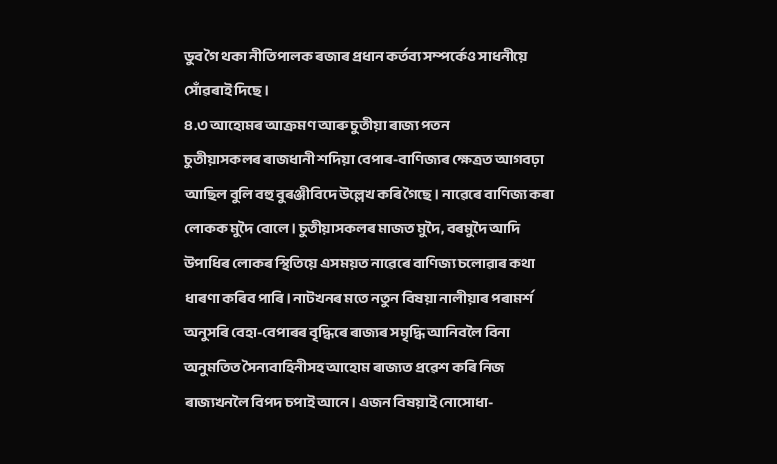ডুব গৈ থকা নীতিপালক ৰজাৰ প্ৰধান কৰ্তব্য সম্পৰ্কেও সাধনীয়ে সোঁৱৰাই দিছে।
৪.৩ আহোমৰ আক্ৰমণ আৰু চুতীয়া ৰাজ্য পতন
চুতীয়াসকলৰ ৰাজধানী শদিয়া বেপাৰ-বাণিজ্যৰ ক্ষেত্ৰত আগবঢ়া আছিল বুলি বহু বুৰঞ্জীবিদে উল্লেখ কৰি গৈছে। নাৱেৰে বাণিজ্য কৰা লোকক মুদৈ বোলে। চুতীয়াসকলৰ মাজত মুদৈ, বৰমুদৈ আদি উপাধিৰ লোকৰ স্থিতিয়ে এসময়ত নাৱেৰে বাণিজ্য চলোৱাৰ কথা ধাৰণা কৰিব পাৰি। নাটখনৰ মতে নতুন বিষয়া নালীয়াৰ পৰামৰ্শ অনুসৰি বেহা-বেপাৰৰ বৃদ্ধিৰে ৰাজ্যৰ সমৃদ্ধি আনিবলৈ বিনা অনুমতিত সৈন্যবাহিনীসহ আহোম ৰাজ্যত প্ৰৱেশ কৰি নিজ ৰাজ্যখনলৈ বিপদ চপাই আনে। এজন বিষয়াই নোসোধা-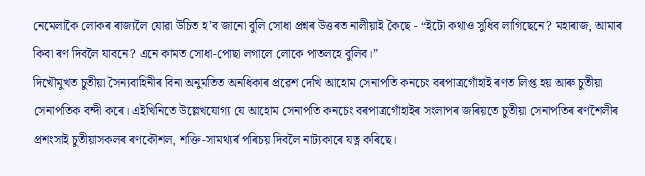নেমেলাকৈ লোকৰ ৰাজ্যলৈ যোৱা উচিত হ’ব জানো বুলি সোধা প্ৰশ্নৰ উত্তৰত নালীয়াই কৈছে - “ইটো কথাও সুধিব লাগিছেনে? মহাৰাজ, আমাৰ কিবা ৰণ দিবলৈ যাবনে? এনে কামত সোধা-পোছা লগালে লোকে পাতলহে বুলিব।”
দিখৌমুখত চুতীয়া সৈন্যবাহিনীৰ বিনা অনুমতিত অনধিকাৰ প্ৰৱেশ দেখি আহোম সেনাপতি কনচেং বৰপাত্ৰগোঁহাই ৰণত লিপ্ত হয় আৰু চুতীয়া সেনাপতিক বন্দী কৰে। এইখিনিতে উল্লেখযোগ্য যে আহোম সেনাপতি কনচেং বৰপাত্ৰগোঁহাইৰ সংলাপৰ জৰিয়তে চুতীয়া সেনাপতিৰ ৰণশৈলীৰ প্ৰশংসাই চুতীয়াসকলৰ ৰণকৌশল, শক্তি-সামথ্যৰ্ৰ পৰিচয় দিবলৈ নাট্যকাৰে যত্ন কৰিছে।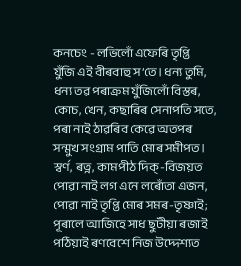কনচেং - লভিলোঁ এফেৰি তৃপ্তি
যুঁজি এই বীৰবাহু স’তে। ধন্য তুমি,
ধন্য তৱ পৰাক্ৰম যুঁজিলোঁ বিস্তৰ,
কোচ, খেন, কছাৰিৰ সেনাপতি সতে,
পৰা নাই ঠাৱৰিব কেৱে অতপৰ
সন্মুখ সংগ্ৰাম পাতি মোৰ সমীপত।
স্বৰ্ণ, ৰত্ন, কামপীঠ দিক্-বিজয়ত
পোৱা নাই লগ এনে লৰোঁতা এজন,
পোৱা নাই তৃপ্তি মোৰ সমৰ-তৃষ্ণাই;
পূৰালে আজিহে সাধ ছুটীয়া ৰজাই
পঠিয়াই ৰণবেশে নিজ উদ্দেশ্যত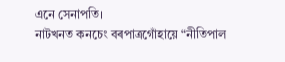এনে সেনাপতি।
নাটখনত কনচেং বৰপাত্ৰগোঁহায়ে “নীতিপাল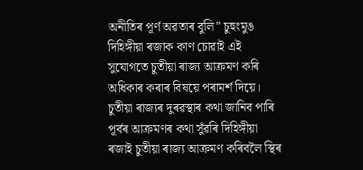অনীতিৰ পূৰ্ণ অৱতাৰ বুলি” চুহুংমুঙ দিহিঙ্গীয়া ৰজাক কাণ চোৱাই এই সুযোগতে চুতীয়া ৰাজ্য আক্ৰমণ কৰি অধিকাৰ কৰাৰ বিষয়ে পৰামৰ্শ দিয়ে। চুতীয়া ৰাজ্যৰ দুৰৱস্থাৰ কথা জানিব পাৰি পূৰ্বৰ আক্ৰমণৰ কথা সুঁৱৰি দিহিঙ্গীয়া ৰজাই চুতীয়া ৰাজ্য আক্ৰমণ কৰিবলৈ স্থিৰ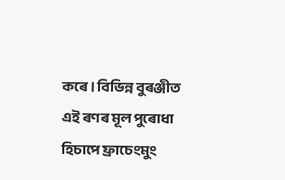কৰে। বিভিন্ন বুৰঞ্জীত এই ৰণৰ মূল পুৰোধা হিচাপে ফ্ৰাচেংমুং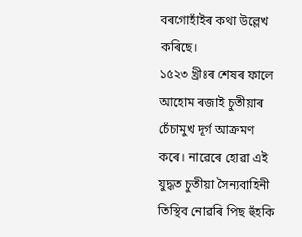বৰগোহাঁইৰ কথা উল্লেখ কৰিছে।
১৫২৩ খ্ৰীঃৰ শেষৰ ফালে আহোম ৰজাই চুতীয়াৰ চেঁচামুখ দূৰ্গ আক্ৰমণ কৰে। নাৱেৰে হোৱা এই যুদ্ধত চুতীয়া সৈন্যবাহিনী তিস্থিব নোৱৰি পিছ হুঁহকি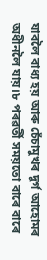যাবলৈ বাধ্য হয় আৰু চেঁচামুখৰ দূৰ্গ আহোমৰ অধীনলৈ যায়।৮ পৰৱৰ্তী সময়তো বাৰে বাৰে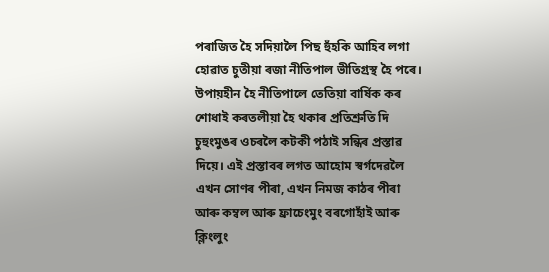পৰাজিত হৈ সদিয়ালৈ পিছ হুঁহকি আহিব লগা হোৱাত চুতীয়া ৰজা নীতিপাল ভীতিগ্ৰস্থ হৈ পৰে। উপায়হীন হৈ নীতিপালে তেতিয়া বাৰ্ষিক কৰ শোধাই কৰতলীয়া হৈ থকাৰ প্ৰতিশ্ৰুতি দি চুহুংমুঙৰ ওচৰলৈ কটকী পঠাই সন্ধিৰ প্ৰস্তাৱ দিয়ে। এই প্ৰস্তাবৰ লগত আহোম স্বৰ্গদেৱলৈ এখন সোণৰ পীৰা, এখন নিমজ কাঠৰ পীৰা আৰু কম্বল আৰু ফ্ৰাচেংমুং বৰগোহাঁই আৰু ক্লিংলুং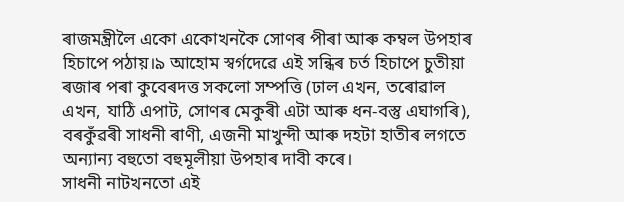ৰাজমন্ত্ৰীলৈ একো একোখনকৈ সোণৰ পীৰা আৰু কম্বল উপহাৰ হিচাপে পঠায়।৯ আহোম স্বৰ্গদেৱে এই সন্ধিৰ চৰ্ত হিচাপে চুতীয়া ৰজাৰ পৰা কুবেৰদত্ত সকলো সম্পত্তি (ঢাল এখন, তৰোৱাল এখন, যাঠি এপাট, সোণৰ মেকুৰী এটা আৰু ধন-বস্তু এঘাগৰি), বৰকুঁৱৰী সাধনী ৰাণী, এজনী মাখুন্দী আৰু দহটা হাতীৰ লগতে অন্যান্য বহুতো বহুমূলীয়া উপহাৰ দাবী কৰে।
সাধনী নাটখনতো এই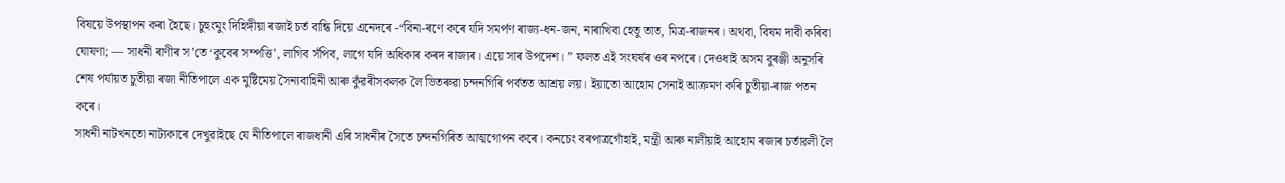বিষয়ে উপস্থাপন কৰা হৈছে। চুহুংমুং দিহিঙ্গীয়া ৰজাই চৰ্ত বান্ধি দিয়ে এনেদৰে -“বিনা-ৰণে কৰে যদি সমৰ্পণ ৰাজ্য-ধন-জন, নাৰাখিবা হেতু তাত, মিত্ৰ-ৰাজনৰ। অথবা, বিষম দাবী কৰিবা ঘোষণা; — সাধনী ৰাণীৰ স’তে ‘কুবেৰ সম্পত্তি’, লাগিব সঁপিব, লাগে যদি অধিকাৰ কৰদ ৰাজ্যৰ। এয়ে সাৰ উপদেশ। ” ফলত এই সংঘৰ্ষৰ ওৰ নপৰে। দেওধাই অসম বুৰঞ্জী অনুসৰি শেষ পৰ্যায়ত চুতীয়া ৰজা নীতিপালে এক মুষ্টিমেয় সৈন্যবাহিনী আৰু কুঁৱৰীসকলক লৈ ভিতৰুৱা চন্দনগিৰি পৰ্বতত আশ্ৰয় লয়। ইয়াতো আহোম সেনাই আক্ৰমণ কৰি চুতীয়া-ৰাজ পতন কৰে।
সাধনী নাটখনতো নাট্যকাৰে দেখুৱাইছে যে নীতিপালে ৰাজধানী এৰি সাধনীৰ সৈতে চন্দনগিৰিত আত্মগোপন কৰে। কনচেং বৰপাত্ৰগোঁহাই, মন্ত্ৰী আৰু নালীয়াই আহোম ৰজাৰ চৰ্তাৱলী লৈ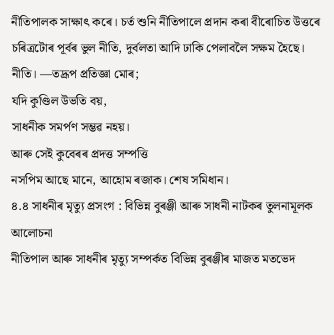নীতিপালক সাক্ষাৎ কৰে। চৰ্ত শুনি নীতিপালে প্ৰদান কৰা বীৰোচিত উত্তৰে চৰিত্ৰটোৰ পূৰ্বৰ ভুল নীতি, দুৰ্বলতা আদি ঢাকি পেলাবলৈ সক্ষম হৈছে।
নীতি। —তদ্ৰূপ প্ৰতিজ্ঞা মোৰ;
যদি কুণ্ডিল উভতি বয়,
সাধনীক সমৰ্পণ সম্ভৱ নহয়।
আৰু সেই কুবেৰৰ প্ৰদত্ত সম্পত্তি
নসপিম আছে মানে, আহোম ৰজাক। শেষ সমিধান।
৪.৪ সাধনীৰ মৃত্যু প্ৰসংগ : বিভিন্ন বুৰঞ্জী আৰু সাধনী নাটকৰ তুলনামূলক আলোচনা
নীতিপাল আৰু সাধনীৰ মৃত্যু সম্পৰ্কত বিভিন্ন বুৰঞ্জীৰ মাজত মতভেদ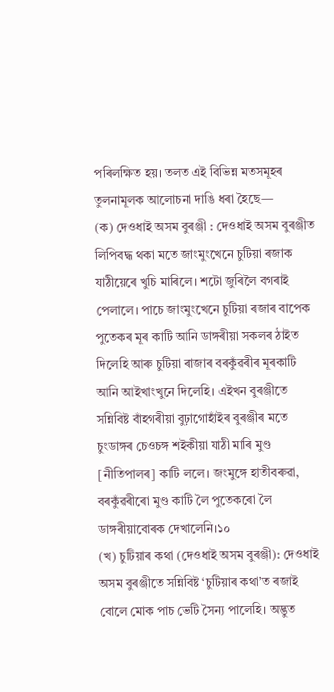পৰিলক্ষিত হয়। তলত এই বিভিন্ন মতসমূহৰ তুলনামূলক আলোচনা দাঙি ধৰা হৈছে—
(ক) দেওধাই অসম বুৰঞ্জী : দেওধাই অসম বুৰঞ্জীত লিপিবদ্ধ থকা মতে জাংমুংখেনে চুটিয়া ৰজাক যাঠীয়েৰে খুচি মাৰিলে। শটো জুৰিলৈ বগৰাই পেলালে। পাচে জাংমুংখেনে চুটিয়া ৰজাৰ বাপেক পুতেকৰ মূৰ কাটি আনি ডাঙ্গৰীয়া সকলৰ ঠাইত দিলেহি আৰু চুটিয়া ৰাজাৰ বৰকুঁৱৰীৰ মূৰকাটি আনি আইখাংখুনে দিলেহি। এইখন বুৰঞ্জীতে সন্নিবিষ্ট বাঁহগৰীয়া বুঢ়াগোহাঁইৰ বুৰঞ্জীৰ মতে চুংডাঙ্গৰ চেওচঙ্গ শইকীয়া যাঠী মাৰি মুণ্ড [নীতিপালৰ] কাটি ললে। জংমুঙ্গে হাতীবৰুৱা, বৰকুঁৱৰীৰো মুণ্ড কাটি লৈ পুতেকৰো লৈ ডাঙ্গৰীয়াবোৰক দেখালেনি।১০
(খ) চুটিয়াৰ কথা (দেওধাই অসম বুৰঞ্জী): দেওধাই অসম বুৰঞ্জীতে সন্নিবিষ্ট ‘চুটিয়াৰ কথা’ত ৰজাই বোলে মোক পাচ ভেটি সৈন্য পালেহি। অদ্ভুত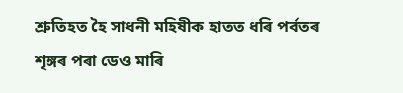শ্ৰুতিহত হৈ সাধনী মহিষীক হাতত ধৰি পৰ্বতৰ শৃঙ্গৰ পৰা ডেও মাৰি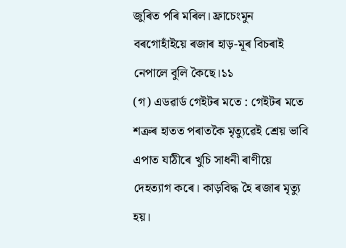জুৰিত পৰি মৰিল। ফ্ৰাচেংমুন বৰগোহাঁইয়ে ৰজাৰ হাড়-মূৰ বিচৰাই নেপালে বুলি কৈছে।১১
(গ) এডৱাৰ্ড গেইটৰ মতে : গেইটৰ মতে শত্ৰুৰ হাতত পৰাতকৈ মৃত্যুৱেই শ্ৰেয় ভাবি এপাত যাঠীৰে খুচি সাধনী ৰাণীয়ে দেহত্যাগ কৰে। কাড়বিদ্ধ হৈ ৰজাৰ মৃত্যু হয়।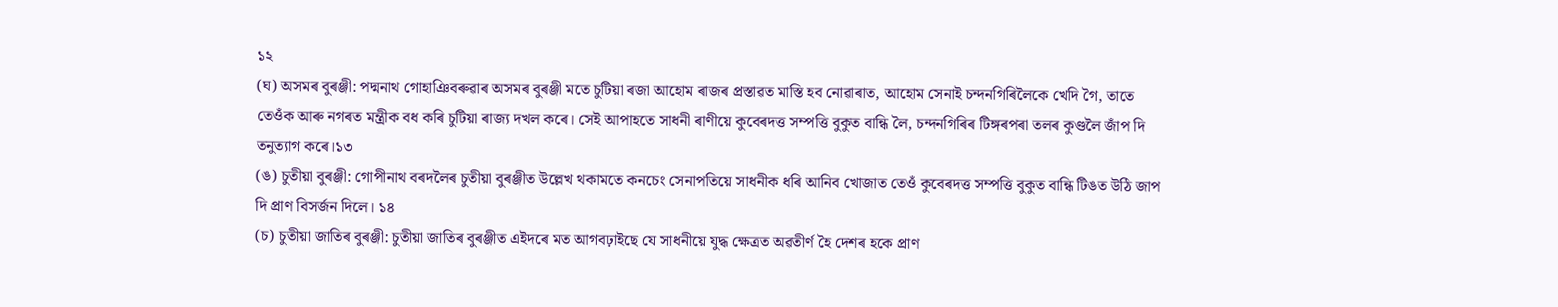১২
(ঘ) অসমৰ বুৰঞ্জী: পদ্মনাথ গোহাঞিবৰুৱাৰ অসমৰ বুৰঞ্জী মতে চুটিয়া ৰজা আহোম ৰাজৰ প্রস্তাৱত মাস্তি হব নোৱাৰাত, আহোম সেনাই চন্দনগিৰিলৈকে খেদি গৈ, তাতে তেওঁক আৰু নগৰত মন্ত্ৰীক বধ কৰি চুটিয়া ৰাজ্য দখল কৰে। সেই আপাহতে সাধনী ৰাণীয়ে কুবেৰদত্ত সম্পত্তি বুকুত বান্ধি লৈ, চন্দনগিৰিৰ টিঙ্গৰপৰা তলৰ কুণ্ডলৈ জাঁপ দি তনুত্যাগ কৰে।১৩
(ঙ) চুতীয়া বুৰঞ্জী: গোপীনাথ বৰদলৈৰ চুতীয়া বুৰঞ্জীত উল্লেখ থকামতে কনচেং সেনাপতিয়ে সাধনীক ধৰি আনিব খোজাত তেওঁ কুবেৰদত্ত সম্পত্তি বুকুত বান্ধি টিঙত উঠি জাপ দি প্ৰাণ বিসৰ্জন দিলে। ১৪
(চ) চুতীয়া জাতিৰ বুৰঞ্জী: চুতীয়া জাতিৰ বুৰঞ্জীত এইদৰে মত আগবঢ়াইছে যে সাধনীয়ে যুদ্ধ ক্ষেত্ৰত অৱতীৰ্ণ হৈ দেশৰ হকে প্ৰাণ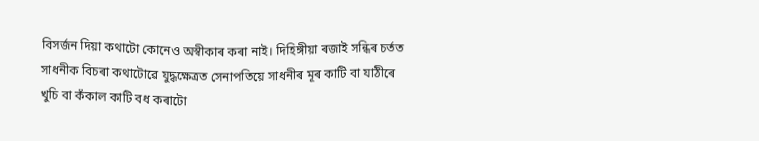বিসৰ্জন দিয়া কথাটো কোনেও অস্বীকাৰ কৰা নাই। দিহিঙ্গীয়া ৰজাই সন্ধিৰ চৰ্তত সাধনীক বিচৰা কথাটোৱে যুদ্ধক্ষেত্ৰত সেনাপতিয়ে সাধনীৰ মূৰ কাটি বা যাঠীৰে খুচি বা কঁকাল কাটি বধ কৰাটো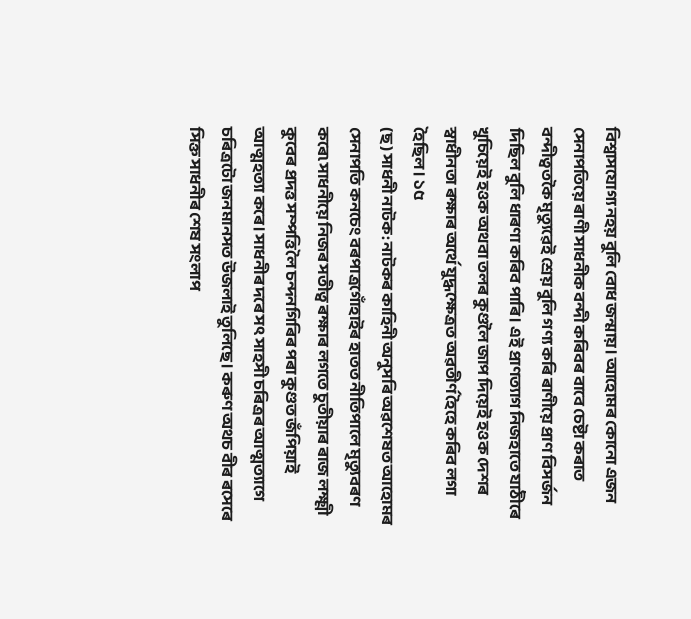বিশ্বাসযোগ্য নহয় বুলি বোধ জন্মায়। আহোমৰ কোনো এজন সেনাপতিয়ে ৰাণী সাধনীক বন্দী কৰিবৰ বাবে চেষ্টা কৰাত বন্দীত্বতকৈ মৃত্যুৱেই শ্ৰেয় বুলি গণ্য কৰি ৰাণীয়ে প্ৰাণ বিসৰ্জন দিছিল বুলি ধাৰণা কৰিব পাৰি। এই প্ৰাণত্যাগ নিজহাতে যাঠীৰে খুচিয়েই হওক অথবা তলৰ কুণ্ডলৈ জাপ দিয়েই হওক দেশৰ স্বাধীনতা ৰক্ষাৰ অৰ্থে যুদ্ধক্ষেত্ৰত অৱতীৰ্ণ হৈহে কৰিব লগা হৈছিল। ১৫
(ছ) সাধনী নাটক: নাটকৰ কাহিনী অনুসৰি অৱশেষত আহোমৰ সেনাপতি কনচেং বৰপাত্ৰগোঁহাইৰ হাতত নীতিপালে মৃত্যুবৰণ কৰে৷ সাধনীয়ে নিজৰ সতীত্ব ৰক্ষাৰ লগতে চুতীয়াৰ ৰাজ লক্ষ্মী কুবেৰ প্ৰদত্ত সম্পত্তি লৈ চন্দনগিৰিৰ পৰা কুণ্ডত জঁপিয়াই আত্মহত্যা কৰে। সাধনীৰ দৰে সৎ সাহসী চৰিত্ৰৰ আত্মত্যাগে চৰিত্ৰটো জনমানসত উজলাই তুলিছে। কৰুণ অথচ বীৰ ৰসেৰে সিক্ত সাধনীৰ শেষ সংলাপ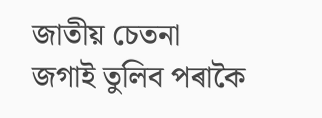জাতীয় চেতনা জগাই তুলিব পৰাকৈ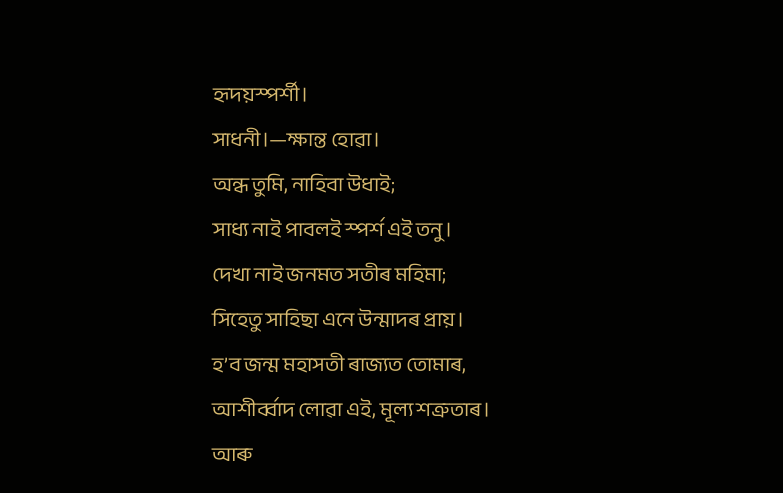হৃদয়স্পৰ্শী।
সাধনী।—ক্ষান্ত হোৱা।
অন্ধ তুমি, নাহিবা উধাই;
সাধ্য নাই পাবলই স্পৰ্শ এই তনু।
দেখা নাই জনমত সতীৰ মহিমা;
সিহেতু সাহিছা এনে উন্মাদৰ প্ৰায়।
হ’ব জন্ম মহাসতী ৰাজ্যত তোমাৰ,
আশীৰ্ব্বাদ লোৱা এই, মূল্য শত্ৰুতাৰ।
আৰু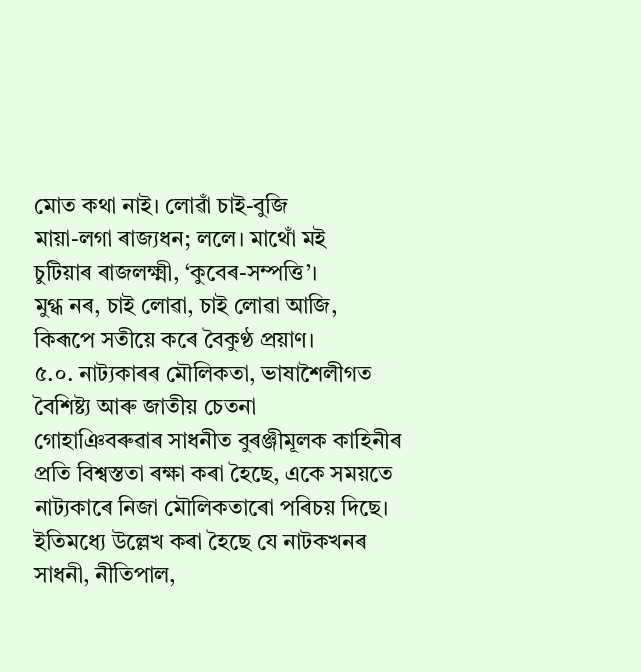মোত কথা নাই। লোৱাঁ চাই-বুজি
মায়া-লগা ৰাজ্যধন; ললে। মাথোঁ মই
চুটিয়াৰ ৰাজলক্ষ্মী, ‘কুবেৰ-সম্পত্তি’।
মুগ্ধ নৰ, চাই লোৱা, চাই লোৱা আজি,
কিৰূপে সতীয়ে কৰে বৈকুণ্ঠ প্ৰয়াণ।
৫.০. নাট্যকাৰৰ মৌলিকতা, ভাষাশৈলীগত বৈশিষ্ট্য আৰু জাতীয় চেতনা
গোহাঞিবৰুৱাৰ সাধনীত বুৰঞ্জীমূলক কাহিনীৰ প্ৰতি বিশ্বস্ততা ৰক্ষা কৰা হৈছে, একে সময়তে নাট্যকাৰে নিজা মৌলিকতাৰো পৰিচয় দিছে। ইতিমধ্যে উল্লেখ কৰা হৈছে যে নাটকখনৰ সাধনী, নীতিপাল,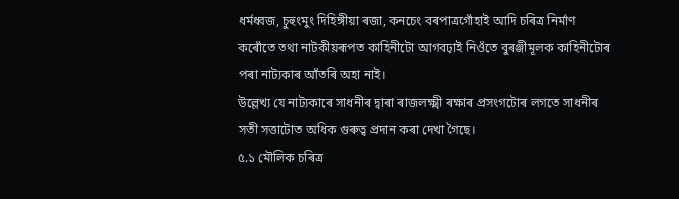ধৰ্মধ্বজ, চুহুংমুং দিহিঙ্গীয়া ৰজা, কনচেং বৰপাত্ৰগোঁহাই আদি চৰিত্ৰ নিৰ্মাণ কৰোঁতে তথা নাটকীয়ৰূপত কাহিনীটো আগবঢ়াই নিওঁতে বুৰঞ্জীমূলক কাহিনীটোৰ পৰা নাট্যকাৰ আঁতৰি অহা নাই।
উল্লেখ্য যে নাট্যকাৰে সাধনীৰ দ্বাৰা ৰাজলক্ষ্মী ৰক্ষাৰ প্ৰসংগটোৰ লগতে সাধনীৰ সতী সত্তাটোত অধিক গুৰুত্ব প্ৰদান কৰা দেখা গৈছে।
৫.১ মৌলিক চৰিত্ৰ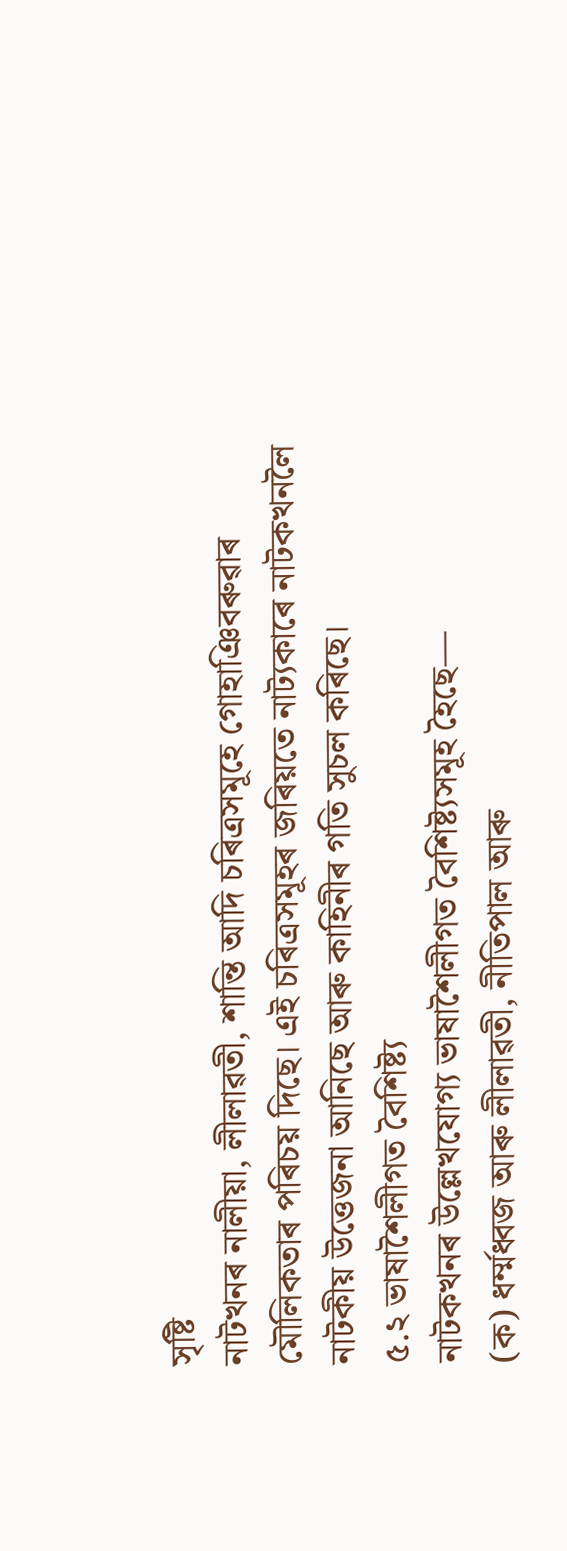সৃষ্টি
নাটখনৰ নালীয়া, লীলাৱতী, শান্তি আদি চৰিত্ৰসমূহে গোহাঞিবৰুৱাৰ মৌলিকতাৰ পৰিচয় দিছে। এই চৰিত্ৰসমূহৰ জৰিয়তে নাট্যকাৰে নাটকখনলৈ নাটকীয় উত্তেজনা আনিছে আৰু কাহিনীৰ গতি সুচল কৰিছে।
৫.২ ভাষাশৈলীগত বৈশিষ্ট্য
নাটকখনৰ উল্লেখযোগ্য ভাষাশৈলীগত বৈশিষ্ট্যসমূহ হৈছে—
(ক) ধৰ্ম্মধ্বজ আৰু লীলাৱতী, নীতিপাল আৰু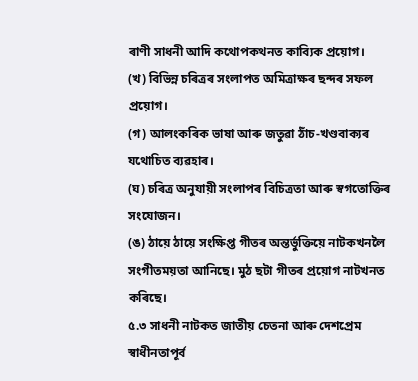ৰাণী সাধনী আদি কথোপকথনত কাব্যিক প্ৰয়োগ।
(খ) বিভিন্ন চৰিত্ৰৰ সংলাপত অমিত্ৰাক্ষৰ ছন্দৰ সফল প্ৰয়োগ।
(গ) আলংকৰিক ভাষা আৰু জতুৱা ঠাঁচ-খণ্ডবাক্যৰ যথোচিত ব্যৱহাৰ।
(ঘ) চৰিত্ৰ অনুযায়ী সংলাপৰ বিচিত্ৰতা আৰু স্বগতোক্তিৰ সংযোজন।
(ঙ) ঠায়ে ঠায়ে সংক্ষিপ্ত গীতৰ অন্তৰ্ভুক্তিয়ে নাটকখনলৈ সংগীতময়তা আনিছে। মুঠ ছটা গীতৰ প্ৰয়োগ নাটখনত কৰিছে।
৫.৩ সাধনী নাটকত জাতীয় চেতনা আৰু দেশপ্ৰেম
স্বাধীনতাপূৰ্ব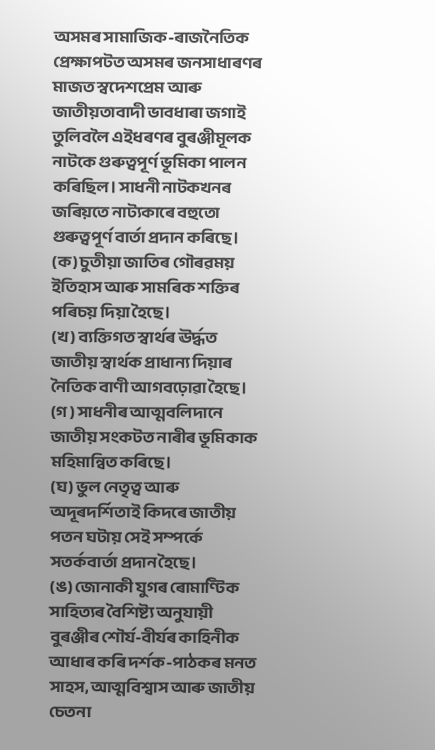অসমৰ সামাজিক-ৰাজনৈতিক প্ৰেক্ষাপটত অসমৰ জনসাধাৰণৰ মাজত স্বদেশপ্ৰেম আৰু জাতীয়তাবাদী ভাবধাৰা জগাই তুলিবলৈ এইধৰণৰ বুৰঞ্জীমূলক নাটকে গুৰুত্বপূৰ্ণ ভূমিকা পালন কৰিছিল। সাধনী নাটকখনৰ জৰিয়তে নাট্যকাৰে বহুতো গুৰুত্বপূৰ্ণ বাৰ্তা প্ৰদান কৰিছে।
(ক) চুতীয়া জাতিৰ গৌৰৱময় ইতিহাস আৰু সামৰিক শক্তিৰ পৰিচয় দিয়া হৈছে।
(খ) ব্যক্তিগত স্বাৰ্থৰ ঊৰ্দ্ধত জাতীয় স্বাৰ্থক প্ৰাধান্য দিয়াৰ নৈতিক বাণী আগবঢ়োৱা হৈছে।
(গ ) সাধনীৰ আত্মবলিদানে জাতীয় সংকটত নাৰীৰ ভূমিকাক মহিমান্বিত কৰিছে।
(ঘ) ভুল নেতৃত্ব আৰু অদূৰদৰ্শিতাই কিদৰে জাতীয় পতন ঘটায় সেই সম্পৰ্কে সতৰ্কবাৰ্তা প্ৰদান হৈছে।
(ঙ) জোনাকী যুগৰ ৰোমাণ্টিক সাহিত্যৰ বৈশিষ্ট্য অনুযায়ী বুৰঞ্জীৰ শৌৰ্য-বীৰ্যৰ কাহিনীক আধাৰ কৰি দৰ্শক-পাঠকৰ মনত সাহস, আত্মবিশ্বাস আৰু জাতীয় চেতনা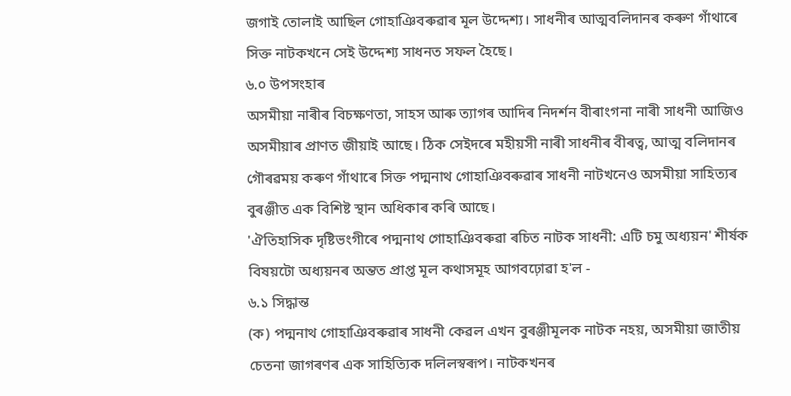জগাই তোলাই আছিল গোহাঞিবৰুৱাৰ মূল উদ্দেশ্য। সাধনীৰ আত্মবলিদানৰ কৰুণ গাঁথাৰে সিক্ত নাটকখনে সেই উদ্দেশ্য সাধনত সফল হৈছে।
৬.০ উপসংহাৰ
অসমীয়া নাৰীৰ বিচক্ষণতা, সাহস আৰু ত্যাগৰ আদিৰ নিদৰ্শন বীৰাংগনা নাৰী সাধনী আজিও অসমীয়াৰ প্ৰাণত জীয়াই আছে। ঠিক সেইদৰে মহীয়সী নাৰী সাধনীৰ বীৰত্ব, আত্ম বলিদানৰ গৌৰৱময় কৰুণ গাঁথাৰে সিক্ত পদ্মনাথ গোহাঞিবৰুৱাৰ সাধনী নাটখনেও অসমীয়া সাহিত্যৰ বুৰঞ্জীত এক বিশিষ্ট স্থান অধিকাৰ কৰি আছে।
'ঐতিহাসিক দৃষ্টিভংগীৰে পদ্মনাথ গোহাঞিবৰুৱা ৰচিত নাটক সাধনী: এটি চমু অধ্যয়ন' শীৰ্ষক বিষয়টো অধ্যয়নৰ অন্তত প্ৰাপ্ত মূল কথাসমূহ আগবঢ়োৱা হ'ল -
৬.১ সিদ্ধান্ত
(ক) পদ্মনাথ গোহাঞিবৰুৱাৰ সাধনী কেৱল এখন বুৰঞ্জীমূলক নাটক নহয়, অসমীয়া জাতীয় চেতনা জাগৰণৰ এক সাহিত্যিক দলিলস্বৰূপ। নাটকখনৰ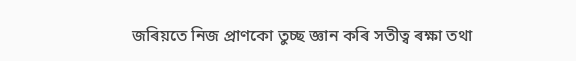জৰিয়তে নিজ প্ৰাণকো তুচ্ছ জ্ঞান কৰি সতীত্ব ৰক্ষা তথা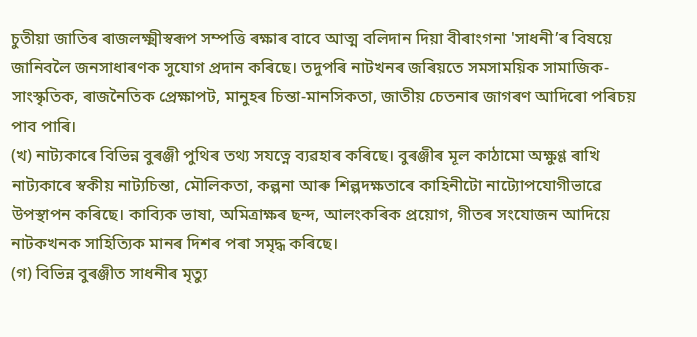চুতীয়া জাতিৰ ৰাজলক্ষ্মীস্বৰূপ সম্পত্তি ৰক্ষাৰ বাবে আত্ম বলিদান দিয়া বীৰাংগনা 'সাধনী’ৰ বিষয়ে জানিবলৈ জনসাধাৰণক সুযোগ প্ৰদান কৰিছে। তদুপৰি নাটখনৰ জৰিয়তে সমসাময়িক সামাজিক-সাংস্কৃতিক, ৰাজনৈতিক প্ৰেক্ষাপট, মানুহৰ চিন্তা-মানসিকতা, জাতীয় চেতনাৰ জাগৰণ আদিৰো পৰিচয় পাব পাৰি।
(খ) নাট্যকাৰে বিভিন্ন বুৰঞ্জী পুথিৰ তথ্য সযত্নে ব্যৱহাৰ কৰিছে। বুৰঞ্জীৰ মূল কাঠামো অক্ষুণ্ণ ৰাখি নাট্যকাৰে স্বকীয় নাট্যচিন্তা, মৌলিকতা, কল্পনা আৰু শিল্পদক্ষতাৰে কাহিনীটো নাট্যোপযোগীভাৱে উপস্থাপন কৰিছে। কাব্যিক ভাষা, অমিত্ৰাক্ষৰ ছন্দ, আলংকৰিক প্ৰয়োগ, গীতৰ সংযোজন আদিয়ে নাটকখনক সাহিত্যিক মানৰ দিশৰ পৰা সমৃদ্ধ কৰিছে।
(গ) বিভিন্ন বুৰঞ্জীত সাধনীৰ মৃত্যু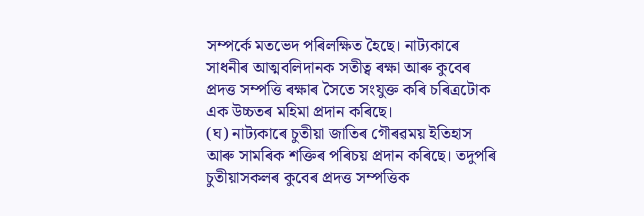সম্পৰ্কে মতভেদ পৰিলক্ষিত হৈছে। নাট্যকাৰে সাধনীৰ আত্মবলিদানক সতীত্ব ৰক্ষা আৰু কুবেৰ প্ৰদত্ত সম্পত্তি ৰক্ষাৰ সৈতে সংযুক্ত কৰি চৰিত্ৰটোক এক উচ্চতৰ মহিমা প্ৰদান কৰিছে।
(ঘ) নাট্যকাৰে চুতীয়া জাতিৰ গৌৰৱময় ইতিহাস আৰু সামৰিক শক্তিৰ পৰিচয় প্ৰদান কৰিছে। তদুপৰি চুতীয়াসকলৰ কুবেৰ প্ৰদত্ত সম্পত্তিক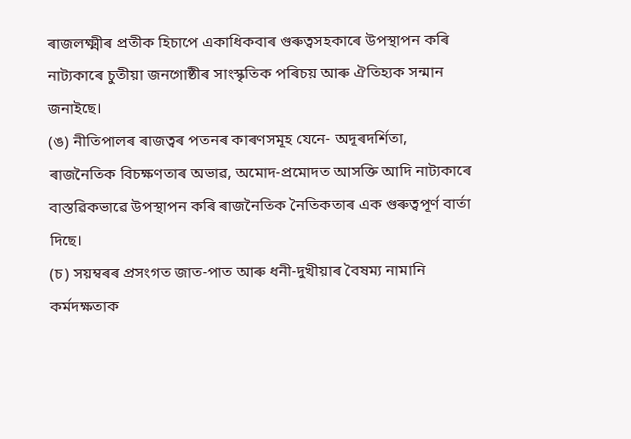ৰাজলক্ষ্মীৰ প্ৰতীক হিচাপে একাধিকবাৰ গুৰুত্বসহকাৰে উপস্থাপন কৰি নাট্যকাৰে চুতীয়া জনগোষ্ঠীৰ সাংস্কৃতিক পৰিচয় আৰু ঐতিহ্যক সন্মান জনাইছে।
(ঙ) নীতিপালৰ ৰাজত্বৰ পতনৰ কাৰণসমূহ যেনে- অদূৰদৰ্শিতা, ৰাজনৈতিক বিচক্ষণতাৰ অভাৱ, অমোদ-প্ৰমোদত আসক্তি আদি নাট্যকাৰে বাস্তৱিকভাৱে উপস্থাপন কৰি ৰাজনৈতিক নৈতিকতাৰ এক গুৰুত্বপূৰ্ণ বাৰ্তা দিছে।
(চ) সয়ম্বৰৰ প্ৰসংগত জাত-পাত আৰু ধনী-দুখীয়াৰ বৈষম্য নামানি কৰ্মদক্ষতাক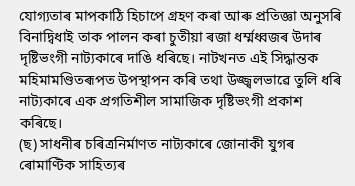যোগ্যতাৰ মাপকাঠি হিচাপে গ্ৰহণ কৰা আৰু প্ৰতিজ্ঞা অনুসৰি বিনাদ্বিধাই তাক পালন কৰা চুতীয়া ৰজা ধৰ্ম্মধ্বজৰ উদাৰ দৃষ্টিভংগী নাট্যকাৰে দাঙি ধৰিছে। নাটখনত এই সিদ্ধান্তক মহিমামণ্ডিতৰূপত উপস্থাপন কৰি তথা উজ্জ্বলভাৱে তুলি ধৰি নাট্যকাৰে এক প্ৰগতিশীল সামাজিক দৃষ্টিভংগী প্ৰকাশ কৰিছে।
(ছ) সাধনীৰ চৰিত্ৰনিৰ্মাণত নাট্যকাৰে জোনাকী যুগৰ ৰোমাণ্টিক সাহিত্যৰ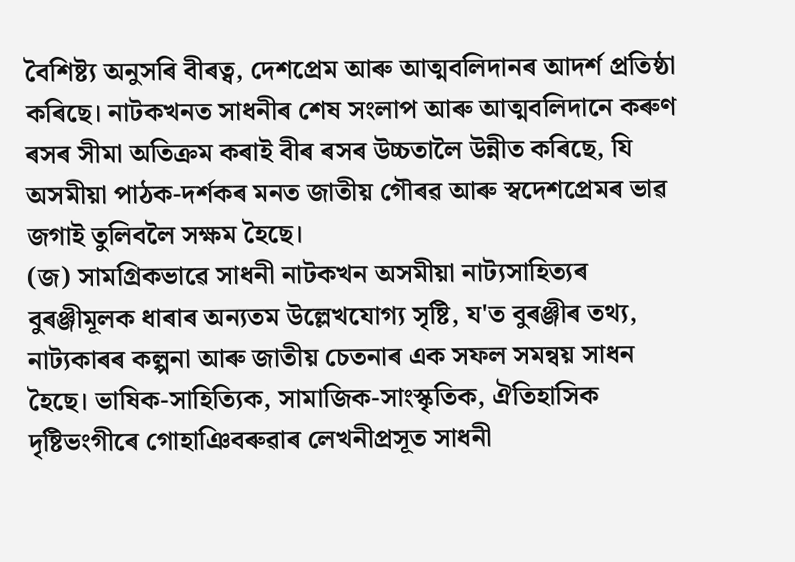বৈশিষ্ট্য অনুসৰি বীৰত্ব, দেশপ্ৰেম আৰু আত্মবলিদানৰ আদৰ্শ প্ৰতিষ্ঠা কৰিছে। নাটকখনত সাধনীৰ শেষ সংলাপ আৰু আত্মবলিদানে কৰুণ ৰসৰ সীমা অতিক্ৰম কৰাই বীৰ ৰসৰ উচ্চতালৈ উন্নীত কৰিছে, যি অসমীয়া পাঠক-দৰ্শকৰ মনত জাতীয় গৌৰৱ আৰু স্বদেশপ্ৰেমৰ ভাৱ জগাই তুলিবলৈ সক্ষম হৈছে।
(জ) সামগ্ৰিকভাৱে সাধনী নাটকখন অসমীয়া নাট্যসাহিত্যৰ বুৰঞ্জীমূলক ধাৰাৰ অন্যতম উল্লেখযোগ্য সৃষ্টি, য'ত বুৰঞ্জীৰ তথ্য, নাট্যকাৰৰ কল্পনা আৰু জাতীয় চেতনাৰ এক সফল সমন্বয় সাধন হৈছে। ভাষিক-সাহিত্যিক, সামাজিক-সাংস্কৃতিক, ঐতিহাসিক দৃষ্টিভংগীৰে গোহাঞিবৰুৱাৰ লেখনীপ্ৰসূত সাধনী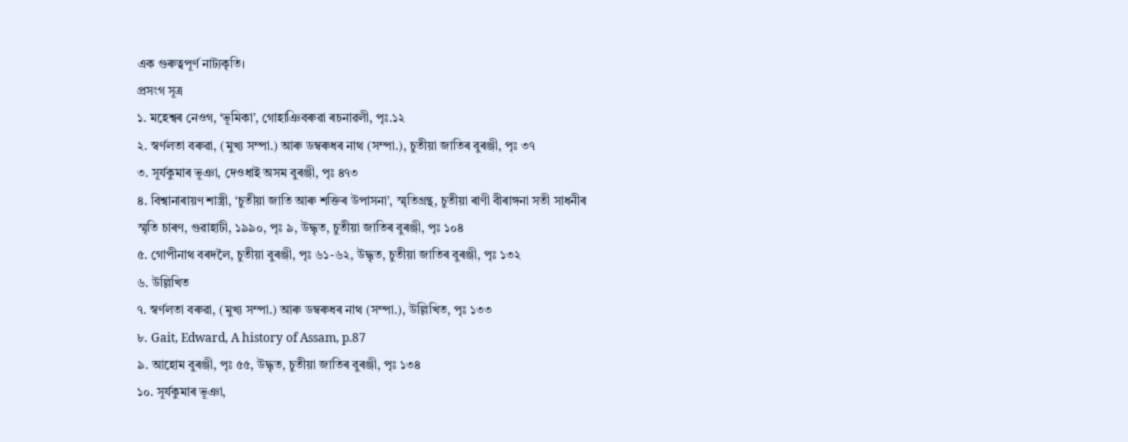এক গুৰুত্বপূৰ্ণ নাট্যকৃতি।
প্ৰসংগ সূত্ৰ
১. মহেশ্বৰ নেওগ, ‘ভূমিকা’, গোহাঞিবৰুৱা ৰচনাৱলী, পৃঃ.১২
২. স্বৰ্ণলতা বৰুৱা, (মুখ্য সম্পা.) আৰু ডম্বৰুধৰ নাথ (সম্পা.), চুতীয়া জাতিৰ বুৰঞ্জী, পৃঃ ৩৭
৩. সূৰ্যকুমাৰ ভূঞা, দেওধাই অসম বুৰঞ্জী, পৃঃ ৪৭৩
৪. বিশ্বানাৰায়ণ শাস্ত্ৰী, ‘চুতীয়া জাতি আৰু শক্তিৰ উপাসনা’, স্মৃতিগ্ৰন্থ, চুতীয়া ৰাণী বীৰাঙ্গনা সতী সাধনীৰ স্মৃতি চাৰণ, গুৱাহাটী, ১৯৯০, পৃঃ ৯, উদ্ধৃত, চুতীয়া জাতিৰ বুৰঞ্জী, পৃঃ ১০৪
৫. গোপীনাথ বৰদলৈ, চুতীয়া বুৰঞ্জী, পৃঃ ৬১-৬২, উদ্ধৃত, চুতীয়া জাতিৰ বুৰঞ্জী, পৃঃ ১৩২
৬. উল্লিখিত
৭. স্বৰ্ণলতা বৰুৱা, (মুখ্য সম্পা.) আৰু ডম্বৰুধৰ নাথ (সম্পা.), উল্লিখিত, পৃঃ ১৩৩
৮. Gait, Edward, A history of Assam, p.87
৯. আহোম বুৰঞ্জী, পৃঃ ৫৫, উদ্ধৃত, চুতীয়া জাতিৰ বুৰঞ্জী, পৃঃ ১৩৪
১০. সূৰ্যকুমাৰ ভূঞা,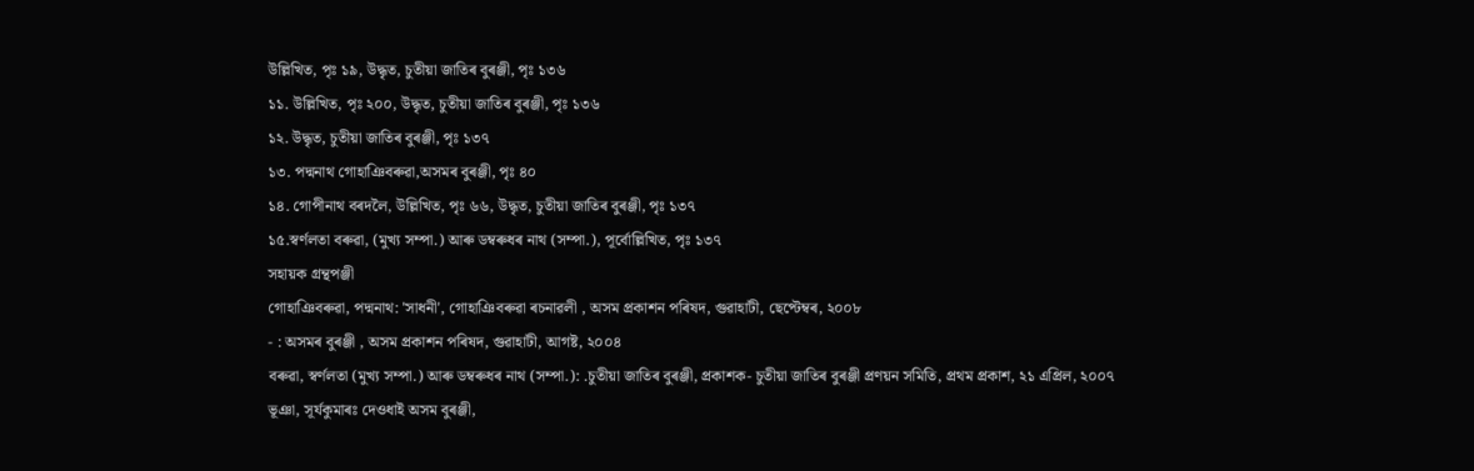উল্লিখিত, পৃঃ ১৯, উদ্ধৃত, চুতীয়া জাতিৰ বুৰঞ্জী, পৃঃ ১৩৬
১১. উল্লিখিত, পৃঃ ২০০, উদ্ধৃত, চুতীয়া জাতিৰ বুৰঞ্জী, পৃঃ ১৩৬
১২. উদ্ধৃত, চুতীয়া জাতিৰ বুৰঞ্জী, পৃঃ ১৩৭
১৩. পদ্মনাথ গোহাঞিবৰুৱা,অসমৰ বুৰঞ্জী, পৃঃ ৪০
১৪. গোপীনাথ বৰদলৈ, উল্লিখিত, পৃঃ ৬৬, উদ্ধৃত, চুতীয়া জাতিৰ বুৰঞ্জী, পৃঃ ১৩৭
১৫.স্বৰ্ণলতা বৰুৱা, (মুখ্য সম্পা.) আৰু ডম্বৰুধৰ নাথ (সম্পা.), পূৰ্বোল্লিখিত, পৃঃ ১৩৭
সহায়ক গ্ৰন্থপঞ্জী
গোহাঞিবৰুৱা, পদ্মনাথ: 'সাধনী', গোহাঞিবৰুৱা ৰচনাৱলী , অসম প্ৰকাশন পৰিষদ, গুৱাহাটী, ছেপ্টেম্বৰ, ২০০৮
- : অসমৰ বুৰঞ্জী , অসম প্ৰকাশন পৰিষদ, গুৱাহাটী, আগষ্ট, ২০০৪
বৰুৱা, স্বৰ্ণলতা (মুখ্য সম্পা.) আৰু ডম্বৰুধৰ নাথ (সম্পা.): .চুতীয়া জাতিৰ বুৰঞ্জী, প্ৰকাশক- চুতীয়া জাতিৰ বুৰঞ্জী প্ৰণয়ন সমিতি, প্ৰথম প্ৰকাশ, ২১ এপ্ৰিল, ২০০৭
ভূঞা, সূৰ্যকুমাৰঃ দেওধাই অসম বুৰঞ্জী,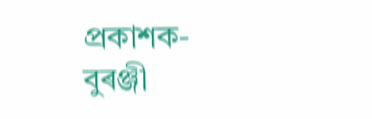প্ৰকাশক-বুৰঞ্জী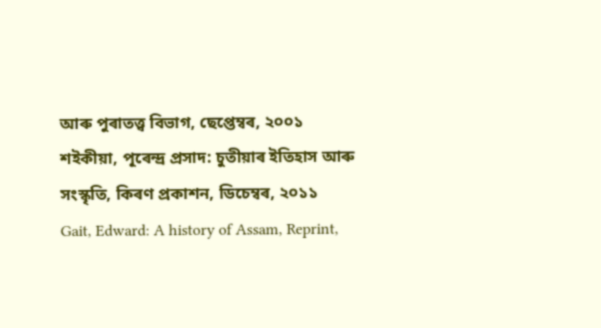আৰু পুৰাতত্ত্ব বিভাগ, ছেপ্তেম্বৰ, ২০০১
শইকীয়া, পূৰেন্দ্ৰ প্ৰসাদ: চুতীয়াৰ ইতিহাস আৰু সংস্কৃতি, কিৰণ প্ৰকাশন, ডিচেম্বৰ, ২০১১
Gait, Edward: A history of Assam, Reprint,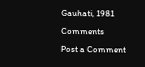Gauhati, 1981
Comments
Post a Comment